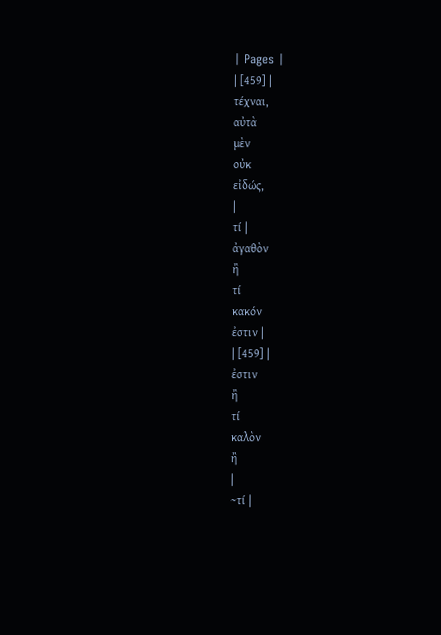| Pages |
| [459] |
τέχναι,
αὐτὰ
μὲν
οὐκ
εἰδώς,
|
τί |
ἀγαθὸν
ἢ
τί
κακόν
ἐστιν |
| [459] |
ἐστιν
ἢ
τί
καλὸν
ἢ
|
~τί |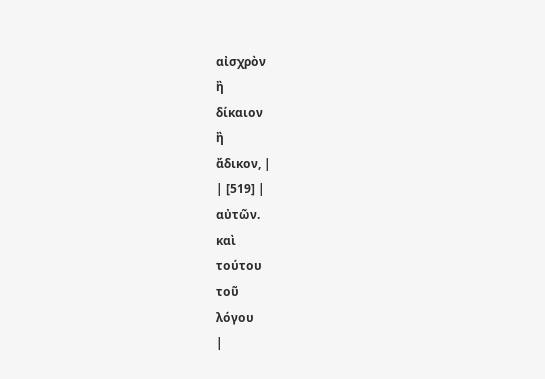αἰσχρὸν
ἢ
δίκαιον
ἢ
ἄδικον, |
| [519] |
αὐτῶν.
καὶ
τούτου
τοῦ
λόγου
|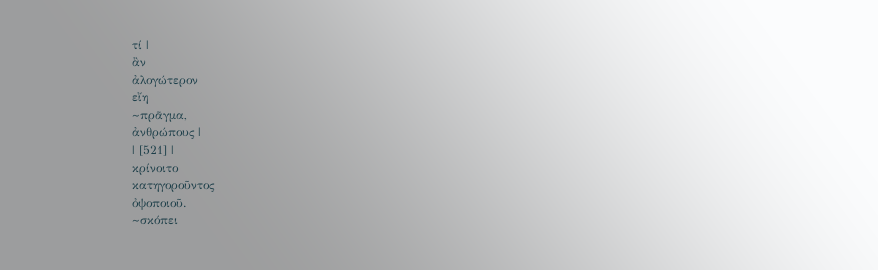τί |
ἂν
ἀλογώτερον
εἴη
~πρᾶγμα,
ἀνθρώπους |
| [521] |
κρίνοιτο
κατηγοροῦντος
ὀψοποιοῦ.
~σκόπει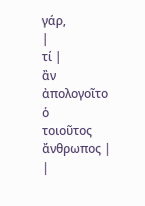γάρ,
|
τί |
ἂν
ἀπολογοῖτο
ὁ
τοιοῦτος
ἄνθρωπος |
|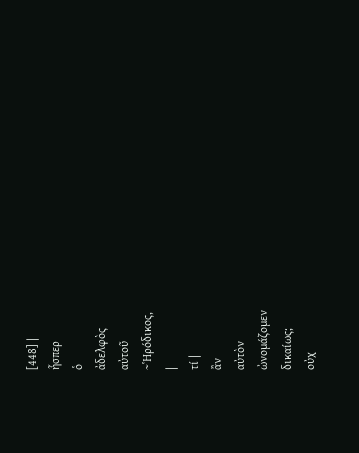[448] |
ἧσπερ
ὁ
ἀδελφὸς
αὐτοῦ
~Ἡρόδικος,
|
τί |
ἂν
αὐτὸν
ὠνομάζομεν
δικαίως;
οὐχ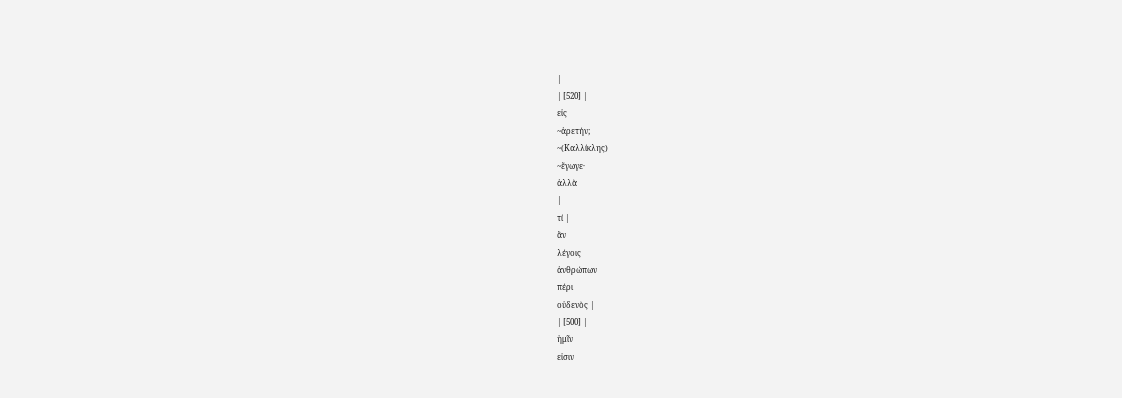|
| [520] |
εἰς
~ἀρετήν;
~(Καλλίκλης)
~ἔγωγε·
ἀλλὰ
|
τί |
ἂν
λέγοις
ἀνθρώπων
πέρι
οὐδενὸς |
| [500] |
ἡμῖν
εἰσιν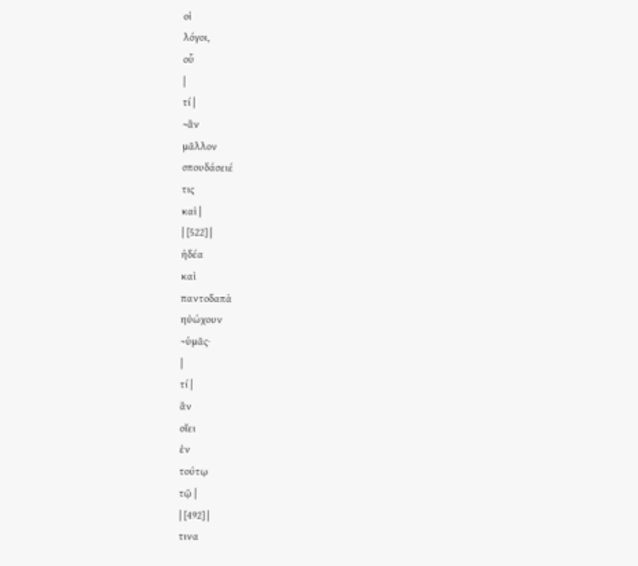οἱ
λόγοι,
οὗ
|
τί |
~ἂν
μᾶλλον
σπουδάσειέ
τις
καὶ |
| [522] |
ἡδέα
καὶ
παντοδαπὰ
ηὐώχουν
~ὑμᾶς·
|
τί |
ἂν
οἴει
ἐν
τούτῳ
τῷ |
| [492] |
τινα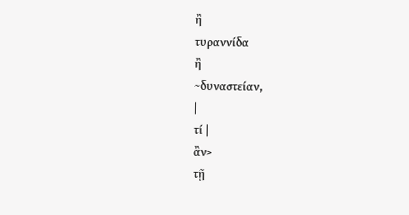ἢ
τυραννίδα
ἢ
~δυναστείαν,
|
τί |
ἂν>
τῇ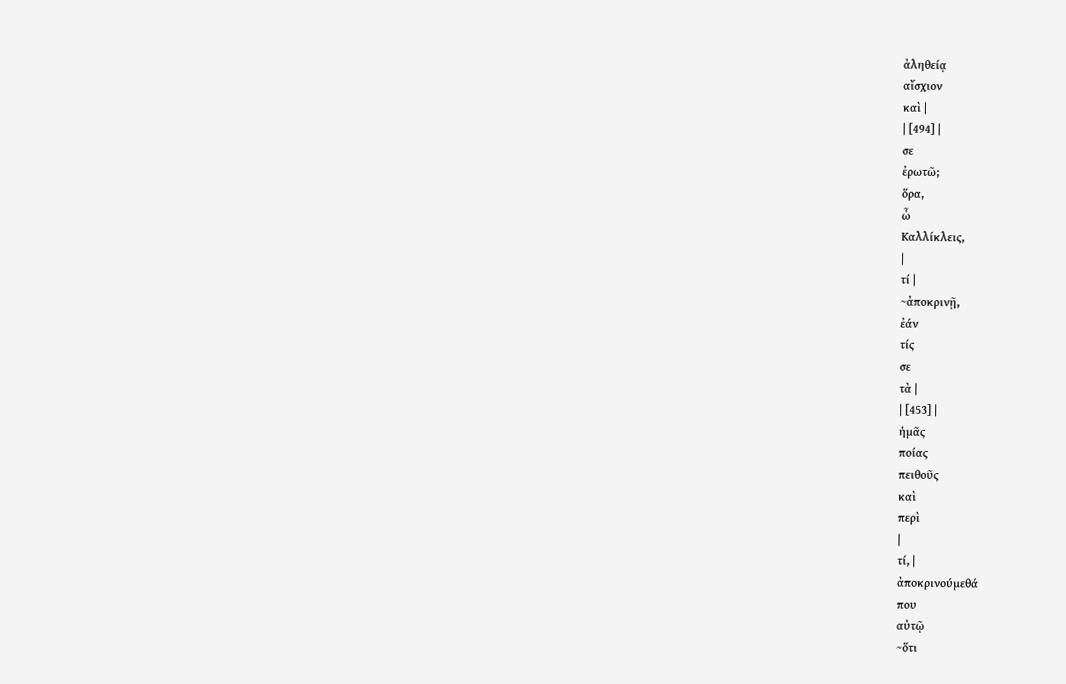ἀληθείᾳ
αἴσχιον
καὶ |
| [494] |
σε
ἐρωτῶ;
ὅρα,
ὦ
Καλλίκλεις,
|
τί |
~ἀποκρινῇ,
ἐάν
τίς
σε
τὰ |
| [453] |
ἡμᾶς
ποίας
πειθοῦς
καὶ
περὶ
|
τί, |
ἀποκρινούμεθά
που
αὐτῷ
~ὅτι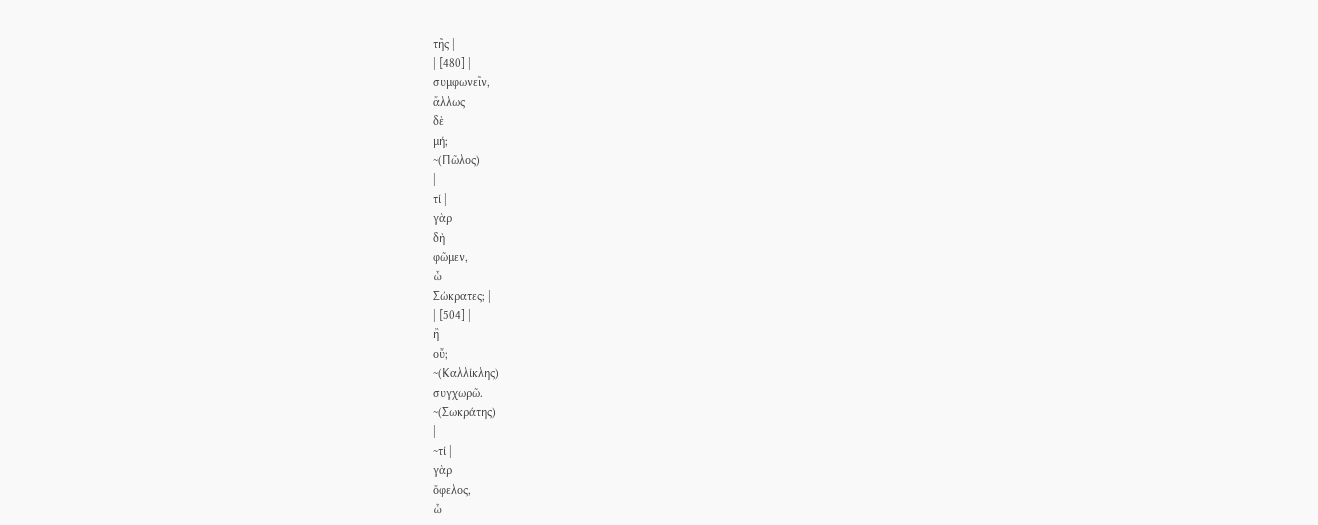τῆς |
| [480] |
συμφωνεῖν,
ἄλλως
δὲ
μή;
~(Πῶλος)
|
τί |
γὰρ
δὴ
φῶμεν,
ὦ
Σώκρατες; |
| [504] |
ἢ
οὔ;
~(Καλλίκλης)
συγχωρῶ.
~(Σωκράτης)
|
~τί |
γὰρ
ὄφελος,
ὦ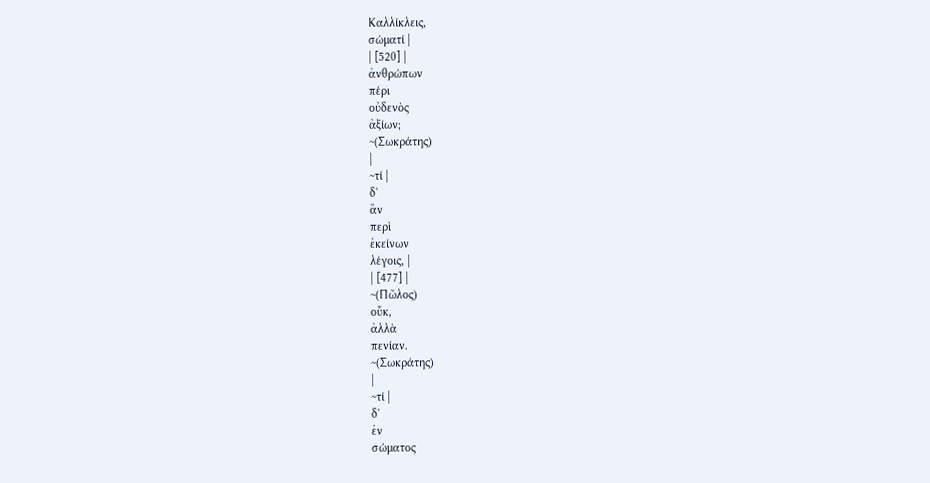Καλλίκλεις,
σώματί |
| [520] |
ἀνθρώπων
πέρι
οὐδενὸς
ἀξίων;
~(Σωκράτης)
|
~τί |
δ'
ἂν
περὶ
ἐκείνων
λέγοις, |
| [477] |
~(Πῶλος)
οὔκ,
ἀλλὰ
πενίαν.
~(Σωκράτης)
|
~τί |
δ'
ἐν
σώματος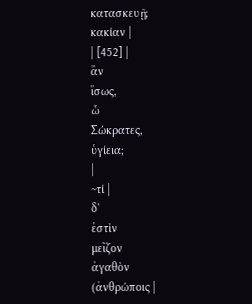κατασκευῇ;
κακίαν |
| [452] |
ἂν
ἴσως,
ὦ
Σώκρατες,
ὑγίεια;
|
~τί |
δ'
ἐστὶν
μεῖζον
ἀγαθὸν
(ἀνθρώποις |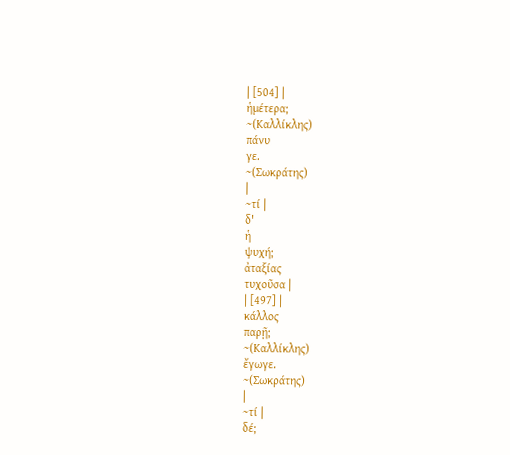| [504] |
ἡμέτερα;
~(Καλλίκλης)
πάνυ
γε.
~(Σωκράτης)
|
~τί |
δ'
ἡ
ψυχή;
ἀταξίας
τυχοῦσα |
| [497] |
κάλλος
παρῇ;
~(Καλλίκλης)
ἔγωγε.
~(Σωκράτης)
|
~τί |
δέ;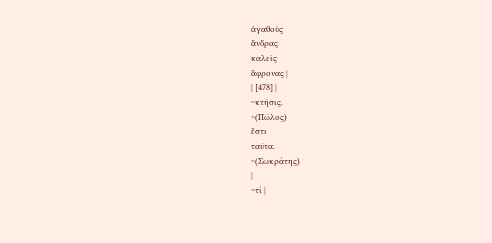ἀγαθοὺς
ἄνδρας
καλεῖς
ἄφρονας |
| [478] |
~κτῆσις.
~(Πῶλος)
ἔστι
ταῦτα.
~(Σωκράτης)
|
~τί |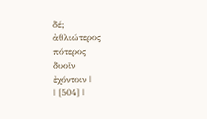δέ;
ἀθλιώτερος
πότερος
δυοῖν
ἐχόντοιν |
| [504] |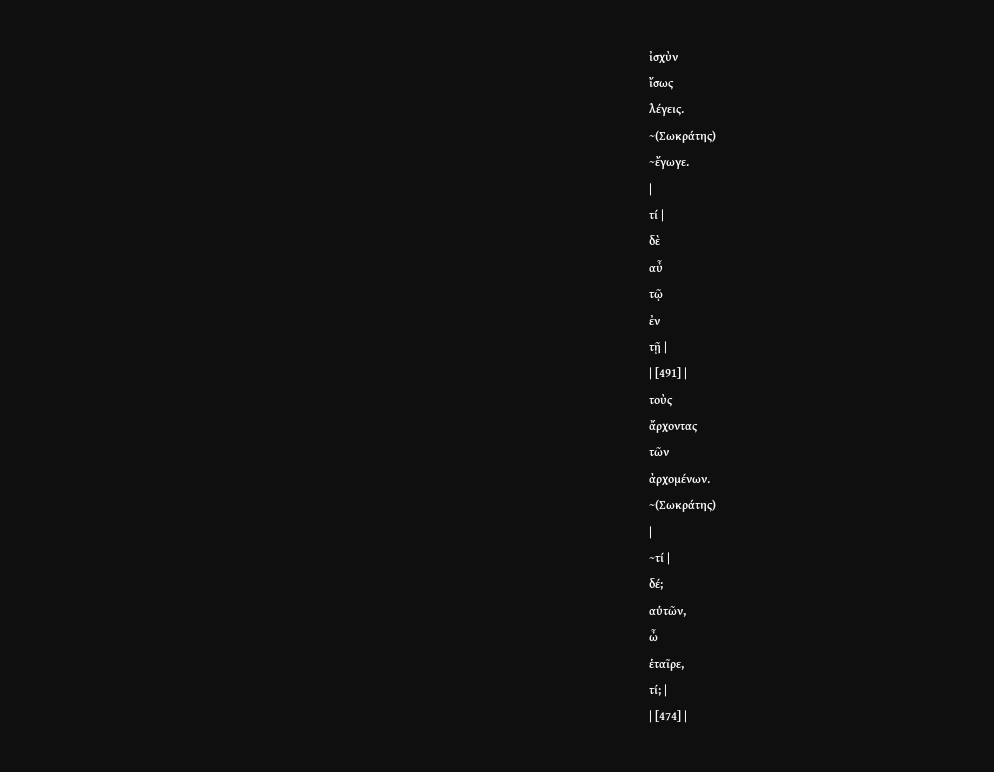ἰσχὺν
ἴσως
λέγεις.
~(Σωκράτης)
~ἔγωγε.
|
τί |
δὲ
αὖ
τῷ
ἐν
τῇ |
| [491] |
τοὺς
ἄρχοντας
τῶν
ἀρχομένων.
~(Σωκράτης)
|
~τί |
δέ;
αὑτῶν,
ὦ
ἑταῖρε,
τί; |
| [474] |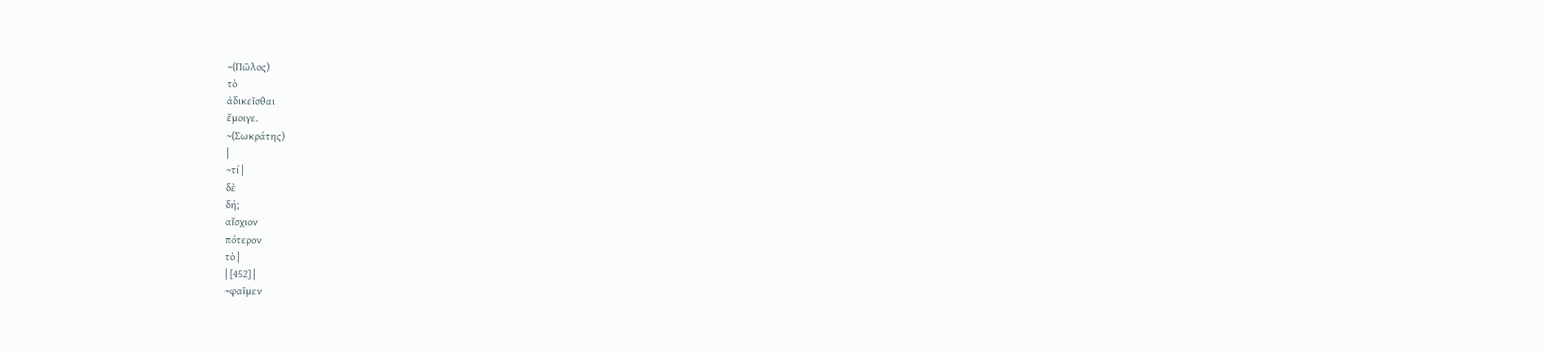~(Πῶλος)
τὸ
ἀδικεῖσθαι
ἔμοιγε.
~(Σωκράτης)
|
~τί |
δὲ
δή;
αἴσχιον
πότερον
τὸ |
| [452] |
~φαῖμεν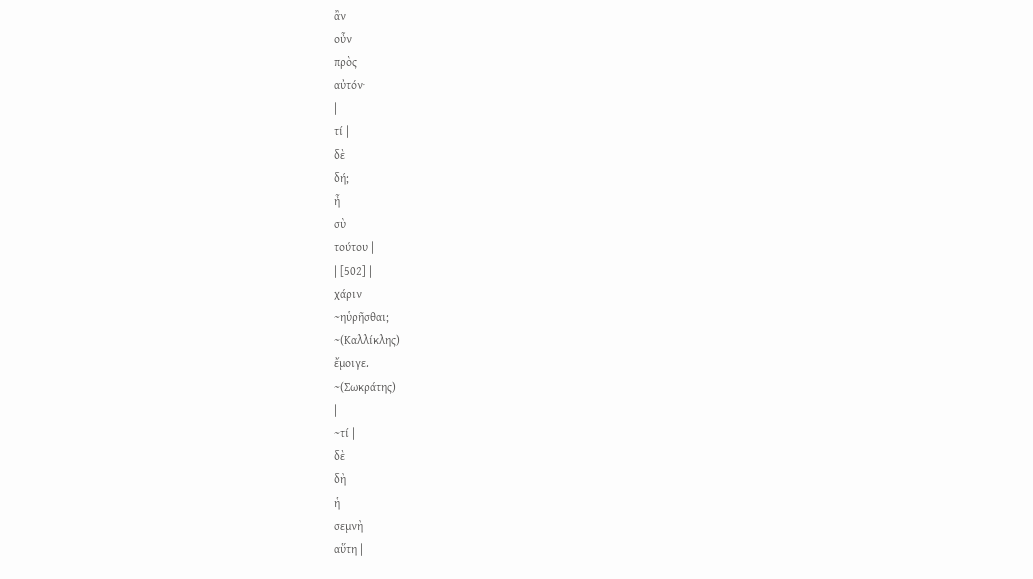ἂν
οὖν
πρὸς
αὐτόν·
|
τί |
δὲ
δή;
ἦ
σὺ
τούτου |
| [502] |
χάριν
~ηὑρῆσθαι;
~(Καλλίκλης)
ἔμοιγε.
~(Σωκράτης)
|
~τί |
δὲ
δὴ
ἡ
σεμνὴ
αὕτη |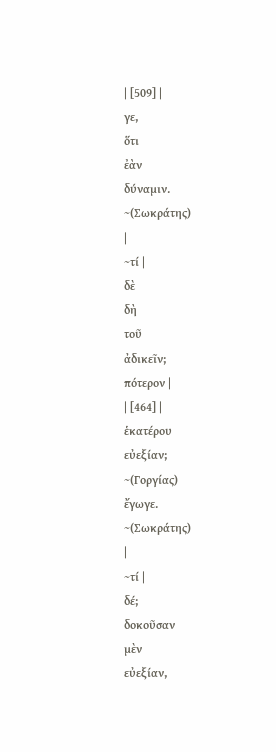| [509] |
γε,
ὅτι
ἐὰν
δύναμιν.
~(Σωκράτης)
|
~τί |
δὲ
δὴ
τοῦ
ἀδικεῖν;
πότερον |
| [464] |
ἑκατέρου
εὐεξίαν;
~(Γοργίας)
ἔγωγε.
~(Σωκράτης)
|
~τί |
δέ;
δοκοῦσαν
μὲν
εὐεξίαν,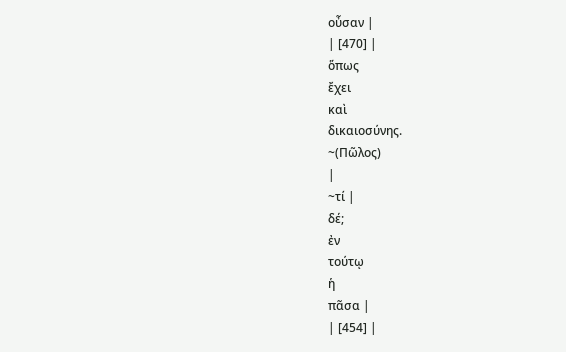οὖσαν |
| [470] |
ὅπως
ἔχει
καὶ
δικαιοσύνης.
~(Πῶλος)
|
~τί |
δέ;
ἐν
τούτῳ
ἡ
πᾶσα |
| [454] |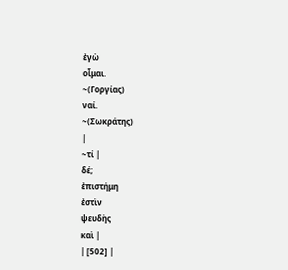ἐγὼ
οἶμαι.
~(Γοργίας)
ναί.
~(Σωκράτης)
|
~τί |
δέ;
ἐπιστήμη
ἐστὶν
ψευδὴς
καὶ |
| [502] |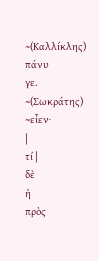~(Καλλίκλης)
πάνυ
γε.
~(Σωκράτης)
~εἶεν·
|
τί |
δὲ
ἡ
πρὸς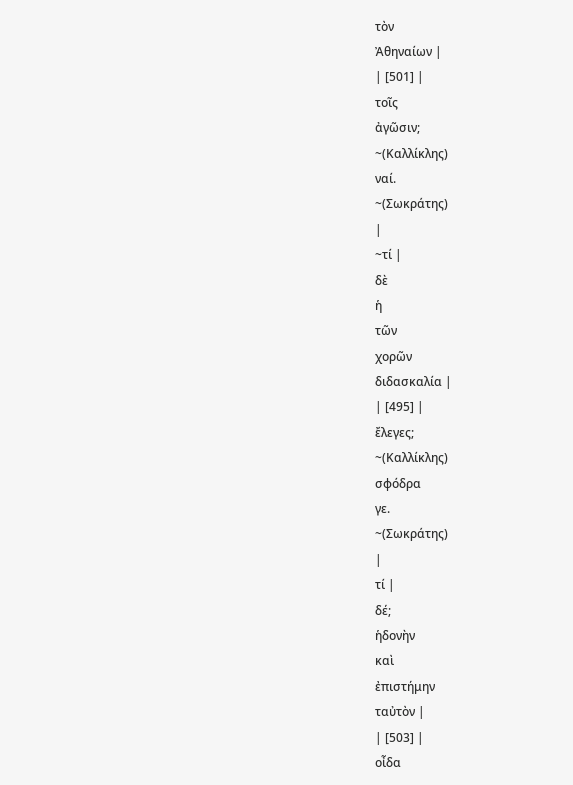τὸν
Ἀθηναίων |
| [501] |
τοῖς
ἀγῶσιν;
~(Καλλίκλης)
ναί.
~(Σωκράτης)
|
~τί |
δὲ
ἡ
τῶν
χορῶν
διδασκαλία |
| [495] |
ἔλεγες;
~(Καλλίκλης)
σφόδρα
γε.
~(Σωκράτης)
|
τί |
δέ;
ἡδονὴν
καὶ
ἐπιστήμην
ταὐτὸν |
| [503] |
οἶδα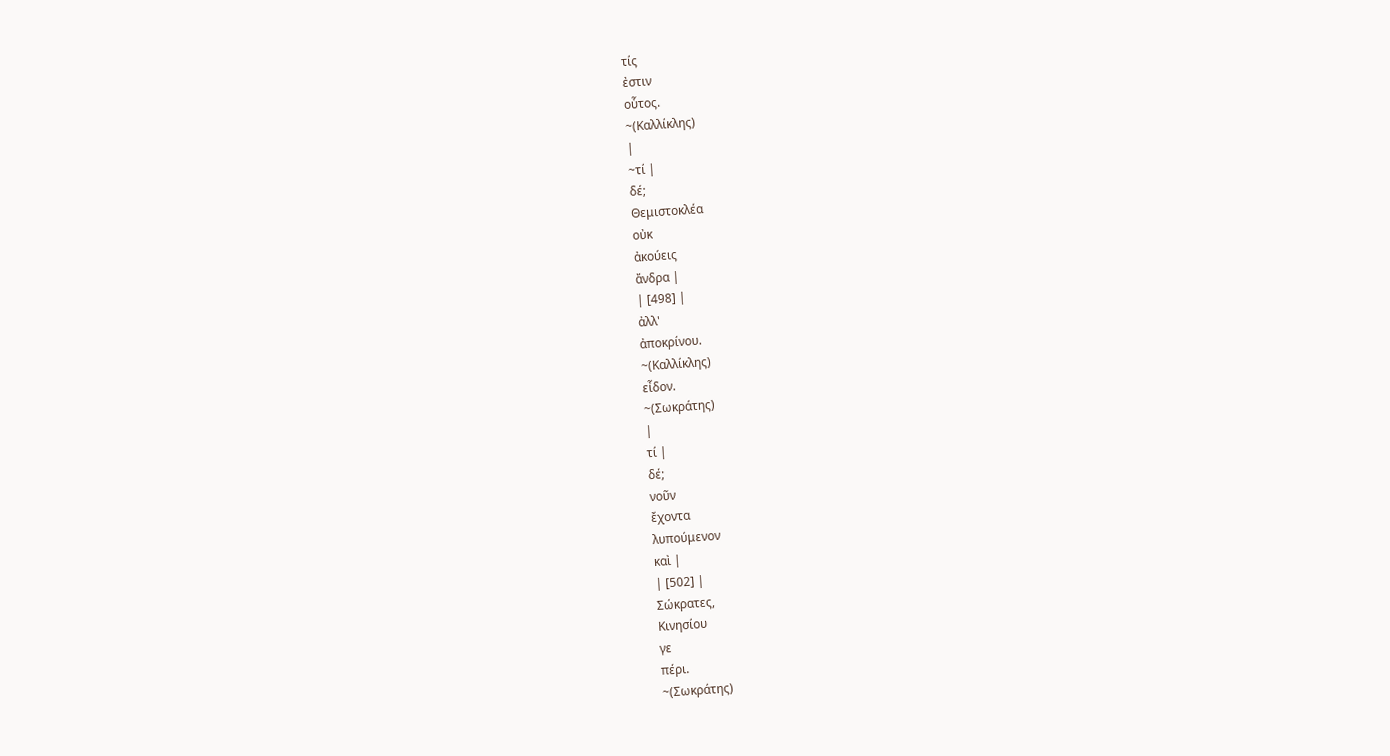τίς
ἐστιν
οὗτος.
~(Καλλίκλης)
|
~τί |
δέ;
Θεμιστοκλέα
οὐκ
ἀκούεις
ἄνδρα |
| [498] |
ἀλλ'
ἀποκρίνου.
~(Καλλίκλης)
εἶδον.
~(Σωκράτης)
|
τί |
δέ;
νοῦν
ἔχοντα
λυπούμενον
καὶ |
| [502] |
Σώκρατες,
Κινησίου
γε
πέρι.
~(Σωκράτης)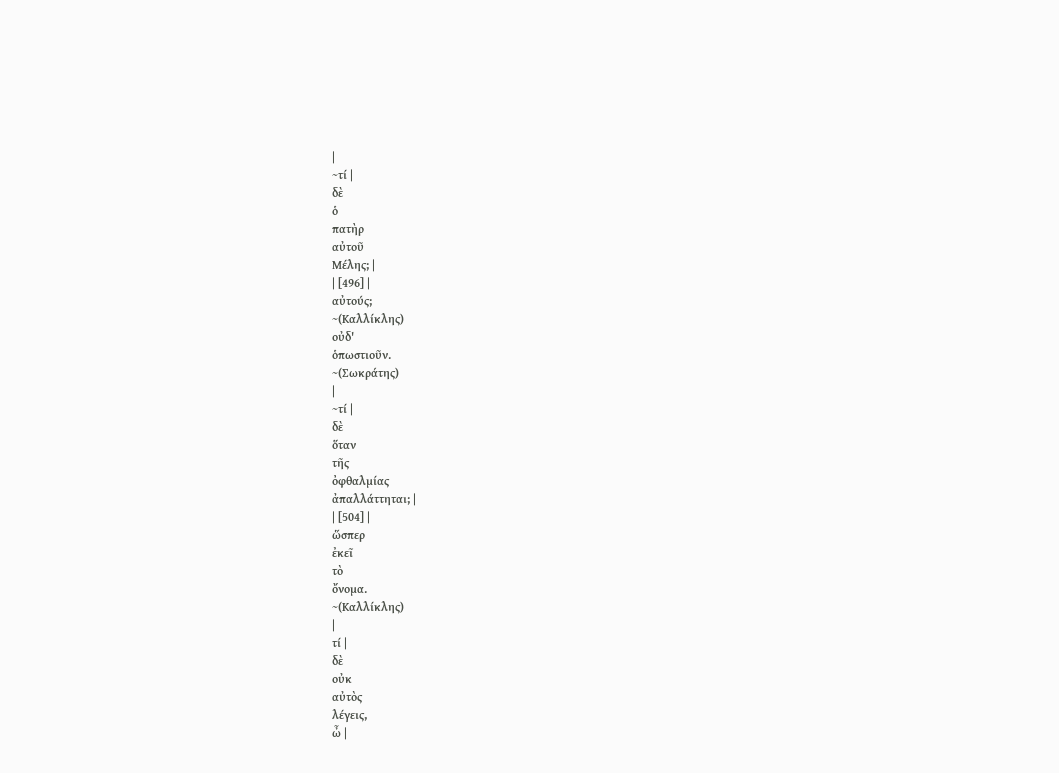|
~τί |
δὲ
ὁ
πατὴρ
αὐτοῦ
Μέλης; |
| [496] |
αὐτούς;
~(Καλλίκλης)
οὐδ'
ὁπωστιοῦν.
~(Σωκράτης)
|
~τί |
δὲ
ὅταν
τῆς
ὀφθαλμίας
ἀπαλλάττηται; |
| [504] |
ὥσπερ
ἐκεῖ
τὸ
ὄνομα.
~(Καλλίκλης)
|
τί |
δὲ
οὐκ
αὐτὸς
λέγεις,
ὦ |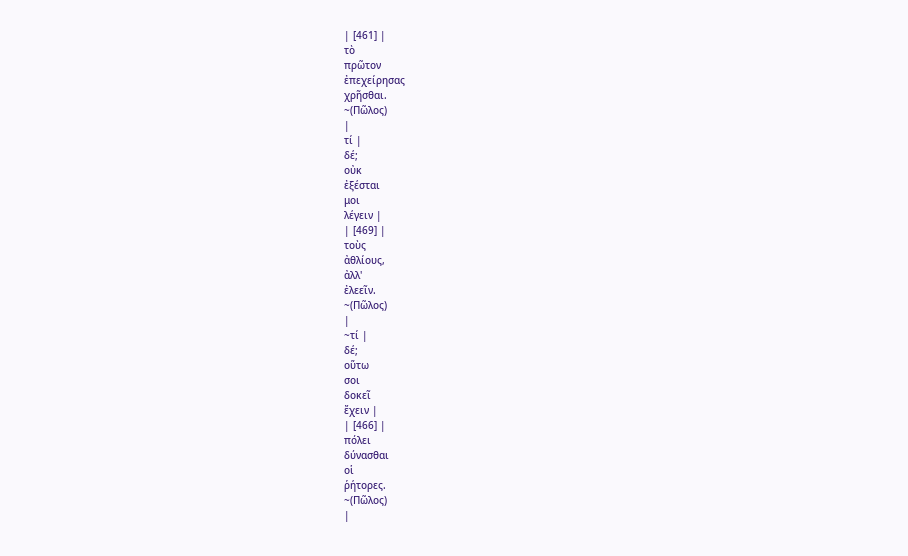| [461] |
τὸ
πρῶτον
ἐπεχείρησας
χρῆσθαι.
~(Πῶλος)
|
τί |
δέ;
οὐκ
ἐξέσται
μοι
λέγειν |
| [469] |
τοὺς
ἀθλίους,
ἀλλ'
ἐλεεῖν.
~(Πῶλος)
|
~τί |
δέ;
οὕτω
σοι
δοκεῖ
ἔχειν |
| [466] |
πόλει
δύνασθαι
οἱ
ῥήτορες.
~(Πῶλος)
|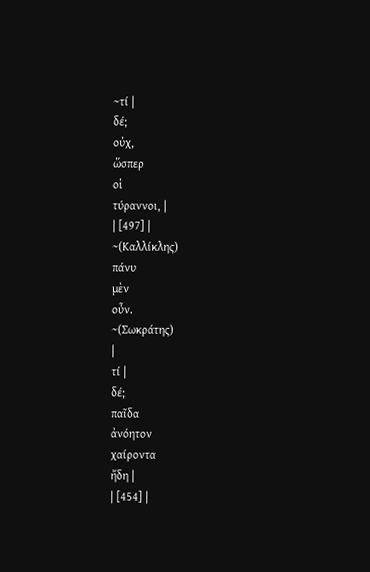~τί |
δέ;
οὐχ,
ὥσπερ
οἱ
τύραννοι, |
| [497] |
~(Καλλίκλης)
πάνυ
μὲν
οὖν.
~(Σωκράτης)
|
τί |
δέ;
παῖδα
ἀνόητον
χαίροντα
ἤδη |
| [454] |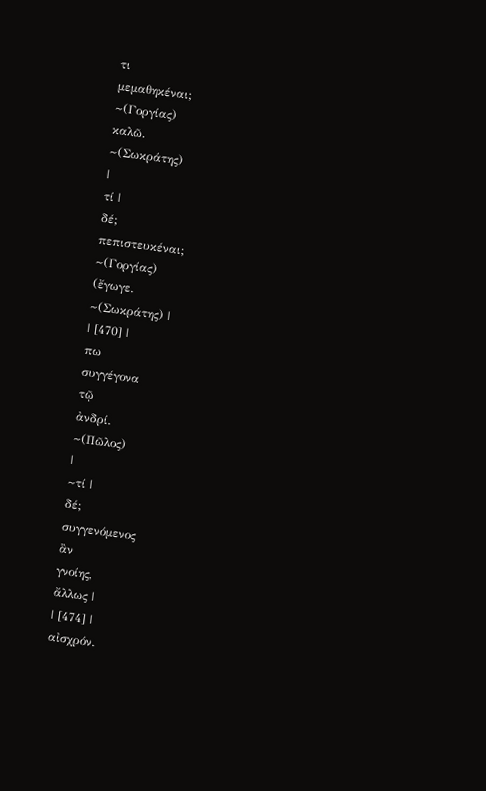τι
μεμαθηκέναι;
~(Γοργίας)
καλῶ.
~(Σωκράτης)
|
τί |
δέ;
πεπιστευκέναι;
~(Γοργίας)
(ἔγωγε.
~(Σωκράτης) |
| [470] |
πω
συγγέγονα
τῷ
ἀνδρί.
~(Πῶλος)
|
~τί |
δέ;
συγγενόμενος
ἂν
γνοίης,
ἄλλως |
| [474] |
αἰσχρόν.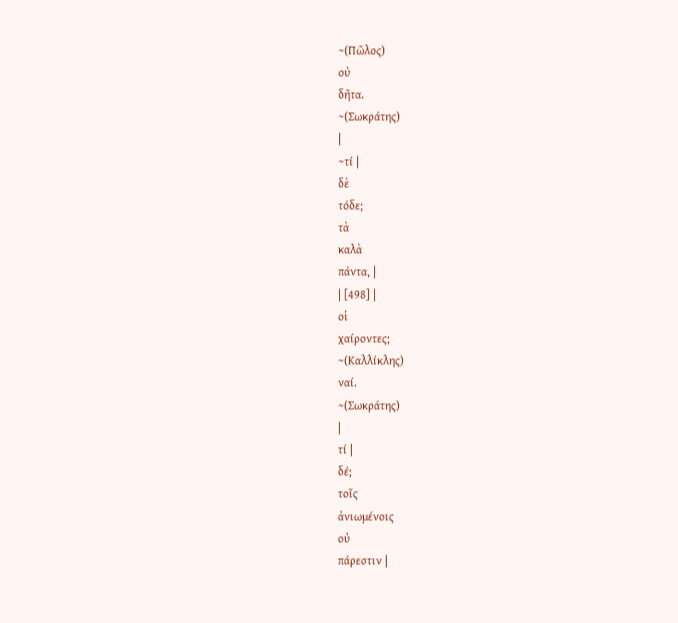~(Πῶλος)
οὐ
δῆτα.
~(Σωκράτης)
|
~τί |
δὲ
τόδε;
τὰ
καλὰ
πάντα, |
| [498] |
οἱ
χαίροντες;
~(Καλλίκλης)
ναί.
~(Σωκράτης)
|
τί |
δέ;
τοῖς
ἀνιωμένοις
οὐ
πάρεστιν |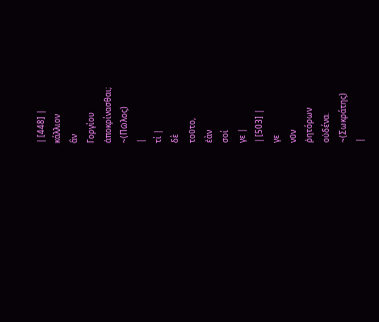| [448] |
κάλλιον
ἂν
Γοργίου
ἀποκρίνασθαι;
~(Πῶλος)
|
τί |
δὲ
τοῦτο,
ἐὰν
σοί
γε |
| [503] |
γε
νῦν
ῥητόρων
οὐδένα.
~(Σωκράτης)
|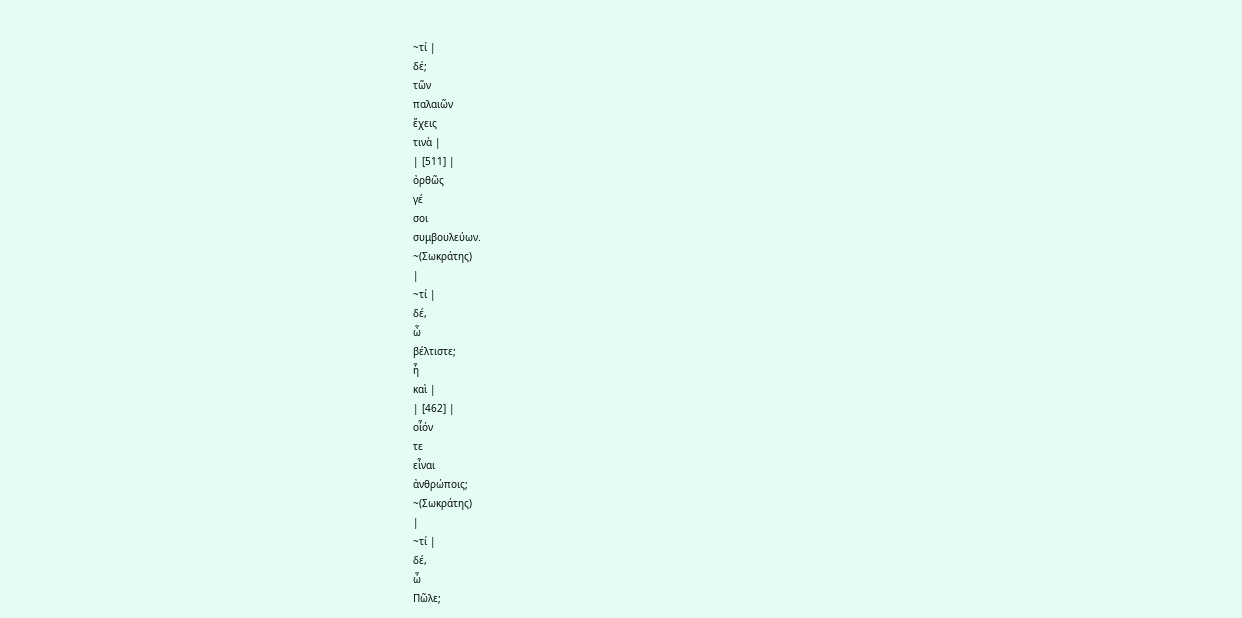~τί |
δέ;
τῶν
παλαιῶν
ἔχεις
τινὰ |
| [511] |
ὀρθῶς
γέ
σοι
συμβουλεύων.
~(Σωκράτης)
|
~τί |
δέ,
ὦ
βέλτιστε;
ἦ
καὶ |
| [462] |
οἷόν
τε
εἶναι
ἀνθρώποις;
~(Σωκράτης)
|
~τί |
δέ,
ὦ
Πῶλε;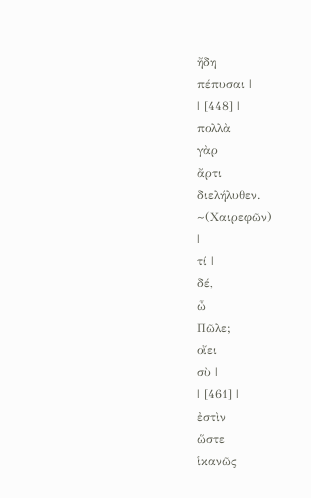ἤδη
πέπυσαι |
| [448] |
πολλὰ
γὰρ
ἄρτι
διελήλυθεν.
~(Χαιρεφῶν)
|
τί |
δέ,
ὦ
Πῶλε;
οἴει
σὺ |
| [461] |
ἐστὶν
ὥστε
ἱκανῶς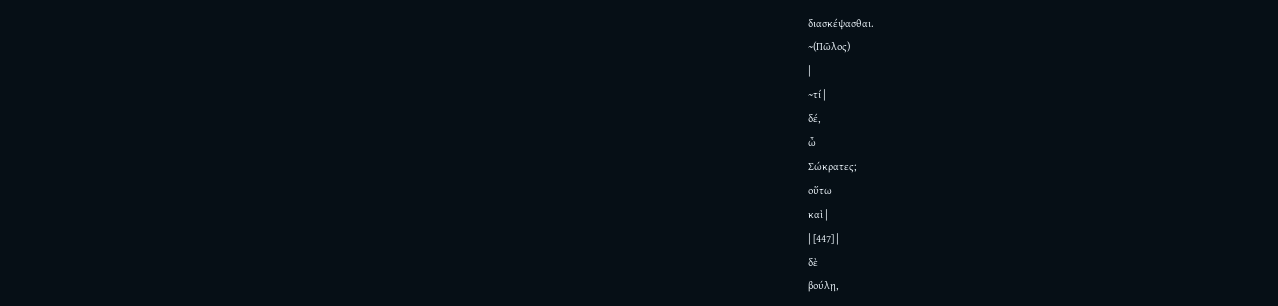διασκέψασθαι.
~(Πῶλος)
|
~τί |
δέ,
ὦ
Σώκρατες;
οὕτω
καὶ |
| [447] |
δὲ
βούλῃ,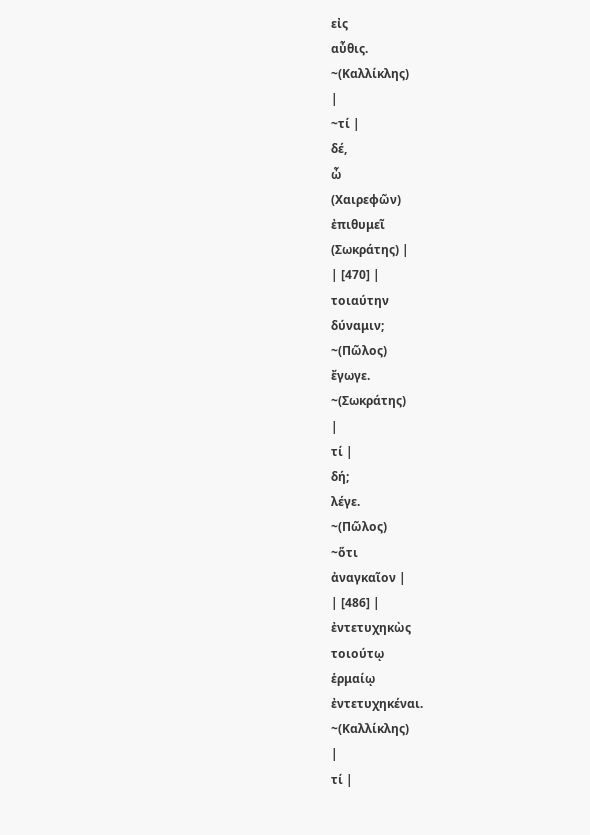εἰς
αὖθις.
~(Καλλίκλης)
|
~τί |
δέ,
ὦ
(Χαιρεφῶν)
ἐπιθυμεῖ
(Σωκράτης) |
| [470] |
τοιαύτην
δύναμιν;
~(Πῶλος)
ἔγωγε.
~(Σωκράτης)
|
τί |
δή;
λέγε.
~(Πῶλος)
~ὅτι
ἀναγκαῖον |
| [486] |
ἐντετυχηκὼς
τοιούτῳ
ἑρμαίῳ
ἐντετυχηκέναι.
~(Καλλίκλης)
|
τί |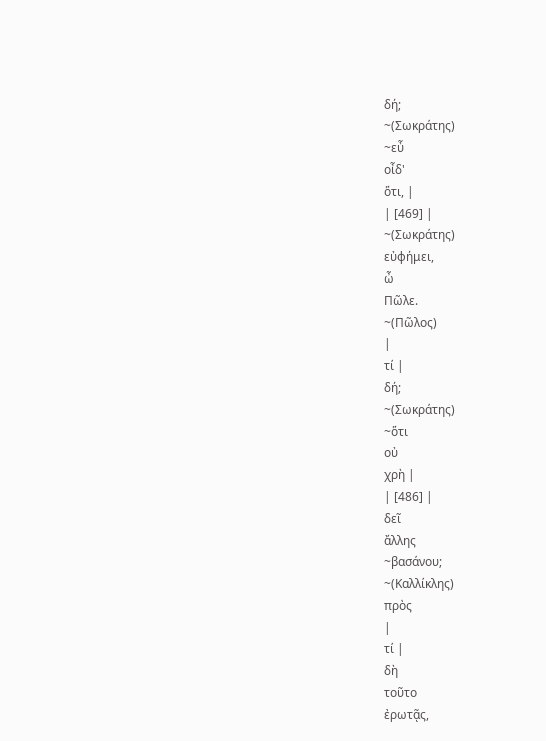δή;
~(Σωκράτης)
~εὖ
οἶδ'
ὅτι, |
| [469] |
~(Σωκράτης)
εὐφήμει,
ὦ
Πῶλε.
~(Πῶλος)
|
τί |
δή;
~(Σωκράτης)
~ὅτι
οὐ
χρὴ |
| [486] |
δεῖ
ἄλλης
~βασάνου;
~(Καλλίκλης)
πρὸς
|
τί |
δὴ
τοῦτο
ἐρωτᾷς,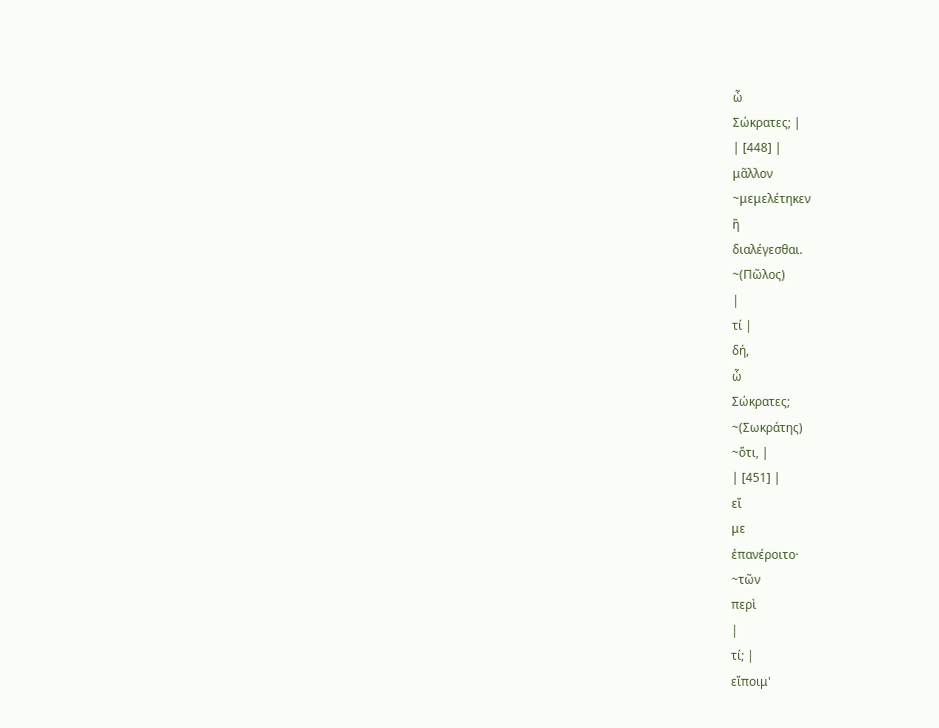ὦ
Σώκρατες; |
| [448] |
μᾶλλον
~μεμελέτηκεν
ἢ
διαλέγεσθαι.
~(Πῶλος)
|
τί |
δή,
ὦ
Σώκρατες;
~(Σωκράτης)
~ὅτι, |
| [451] |
εἴ
με
ἐπανέροιτο·
~τῶν
περὶ
|
τί; |
εἴποιμ'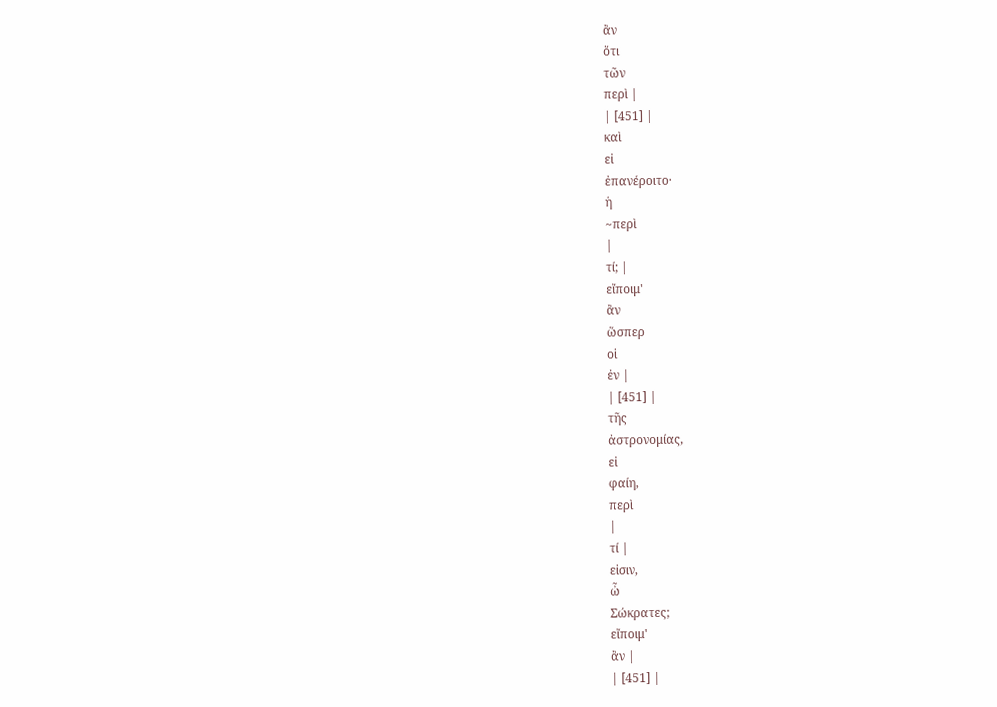ἂν
ὅτι
τῶν
περὶ |
| [451] |
καὶ
εἰ
ἐπανέροιτο·
ἡ
~περὶ
|
τί; |
εἴποιμ'
ἂν
ὥσπερ
οἱ
ἐν |
| [451] |
τῆς
ἀστρονομίας,
εἰ
φαίη,
περὶ
|
τί |
εἰσιν,
ὦ
Σώκρατες;
εἴποιμ'
ἂν |
| [451] |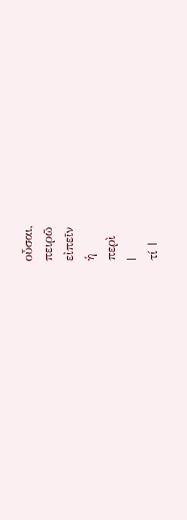οὖσαι,
πειρῶ
εἰπεῖν
ἡ
περὶ
|
τί |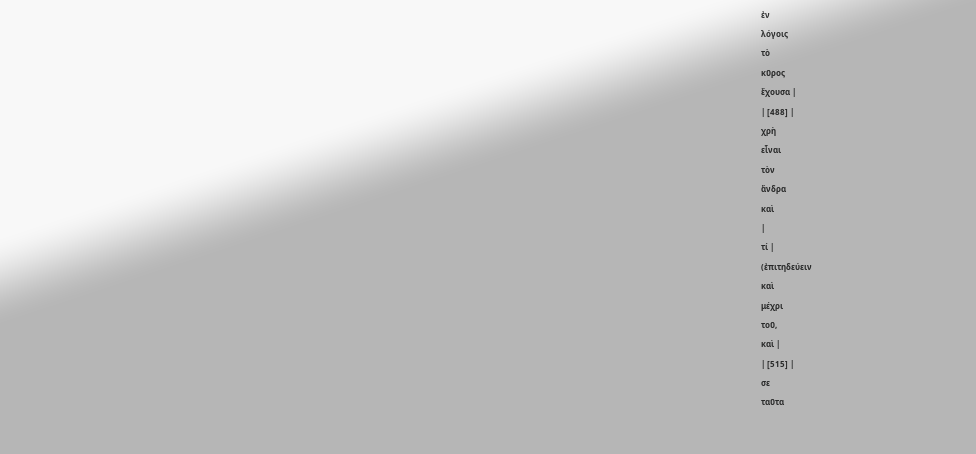ἐν
λόγοις
τὸ
κῦρος
ἔχουσα |
| [488] |
χρὴ
εἶναι
τὸν
ἄνδρα
καὶ
|
τί |
(ἐπιτηδεύειν
καὶ
μέχρι
τοῦ,
καὶ |
| [515] |
σε
ταῦτα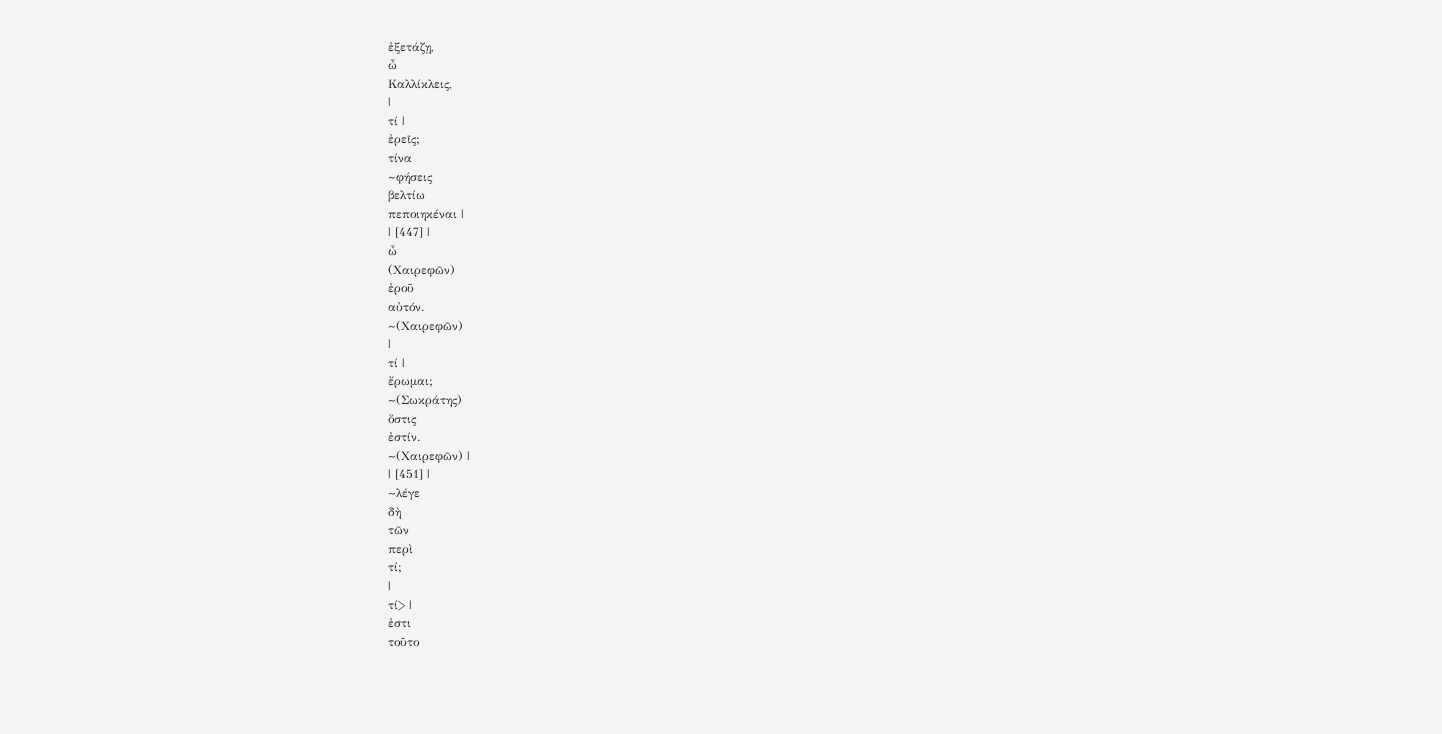ἐξετάζῃ,
ὦ
Καλλίκλεις,
|
τί |
ἐρεῖς;
τίνα
~φήσεις
βελτίω
πεποιηκέναι |
| [447] |
ὦ
(Χαιρεφῶν)
ἐροῦ
αὐτόν.
~(Χαιρεφῶν)
|
τί |
ἔρωμαι;
~(Σωκράτης)
ὅστις
ἐστίν.
~(Χαιρεφῶν) |
| [451] |
~λέγε
δὴ
τῶν
περὶ
τί;
|
τί> |
ἐστι
τοῦτο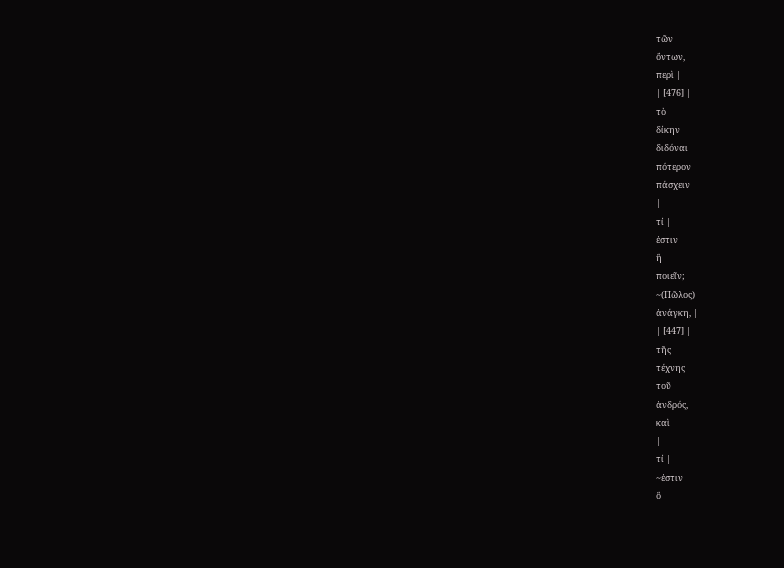τῶν
ὄντων,
περὶ |
| [476] |
τὸ
δίκην
διδόναι
πότερον
πάσχειν
|
τί |
ἐστιν
ἢ
ποιεῖν;
~(Πῶλος)
ἀνάγκη, |
| [447] |
τῆς
τέχνης
τοῦ
ἀνδρός,
καὶ
|
τί |
~ἐστιν
ὃ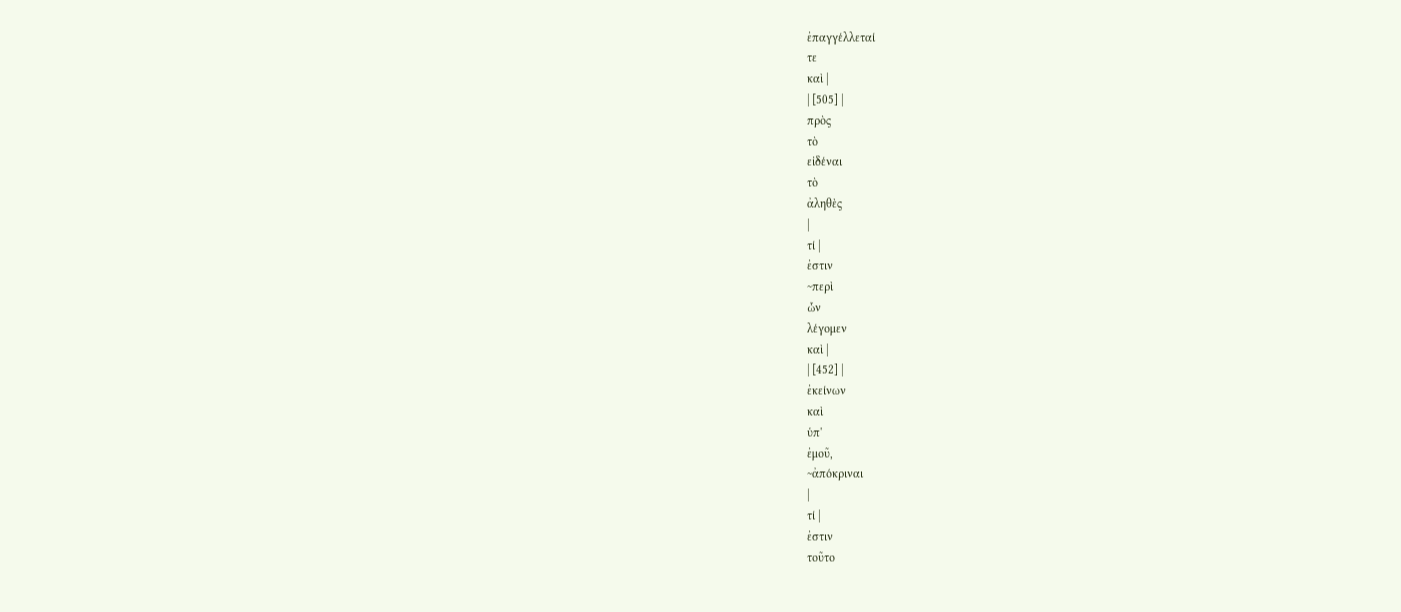ἐπαγγέλλεταί
τε
καὶ |
| [505] |
πρὸς
τὸ
εἰδέναι
τὸ
ἀληθὲς
|
τί |
ἐστιν
~περὶ
ὧν
λέγομεν
καὶ |
| [452] |
ἐκείνων
καὶ
ὑπ'
ἐμοῦ,
~ἀπόκριναι
|
τί |
ἐστιν
τοῦτο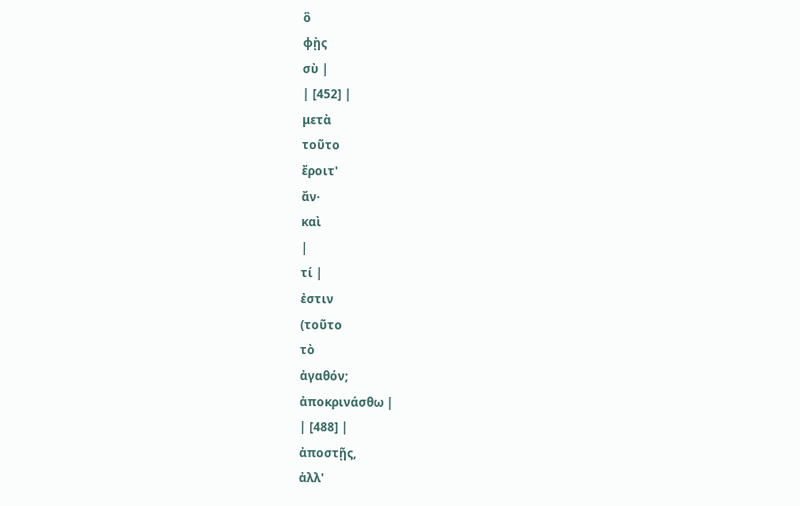ὃ
φῂς
σὺ |
| [452] |
μετὰ
τοῦτο
ἔροιτ'
ἄν·
καὶ
|
τί |
ἐστιν
(τοῦτο
τὸ
ἀγαθόν;
ἀποκρινάσθω |
| [488] |
ἀποστῇς,
ἀλλ'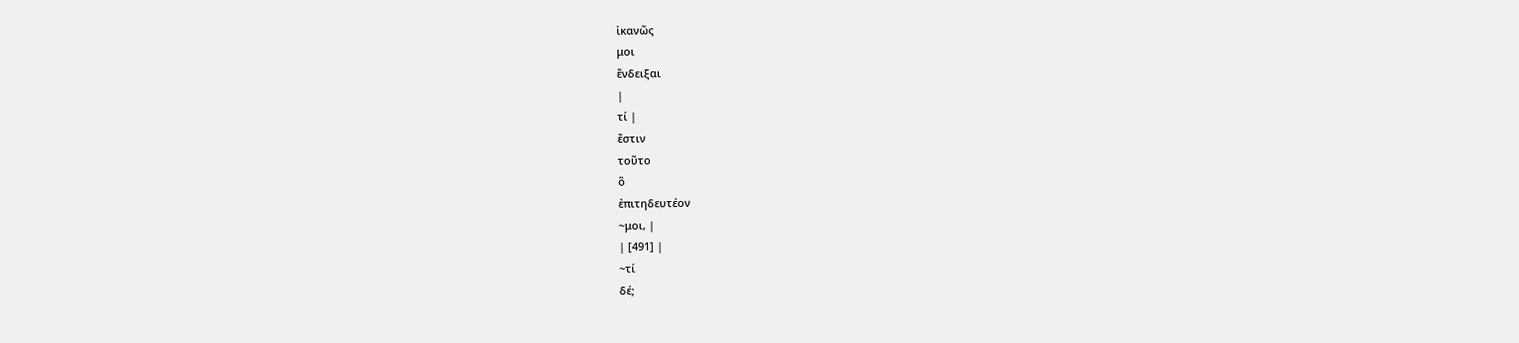ἱκανῶς
μοι
ἔνδειξαι
|
τί |
ἔστιν
τοῦτο
ὃ
ἐπιτηδευτέον
~μοι, |
| [491] |
~τί
δέ;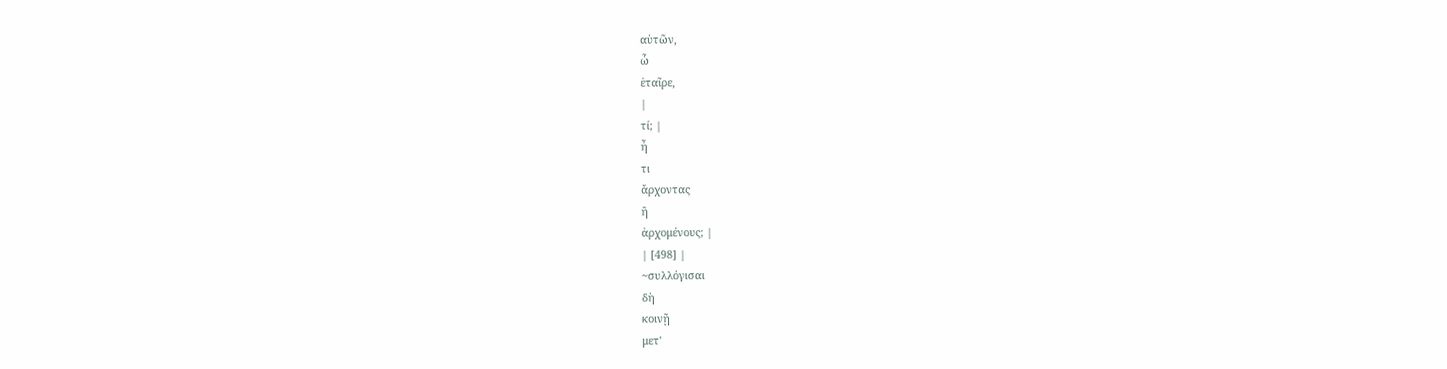αὑτῶν,
ὦ
ἑταῖρε,
|
τί; |
ἦ
τι
ἄρχοντας
ἢ
ἀρχομένους; |
| [498] |
~συλλόγισαι
δὴ
κοινῇ
μετ'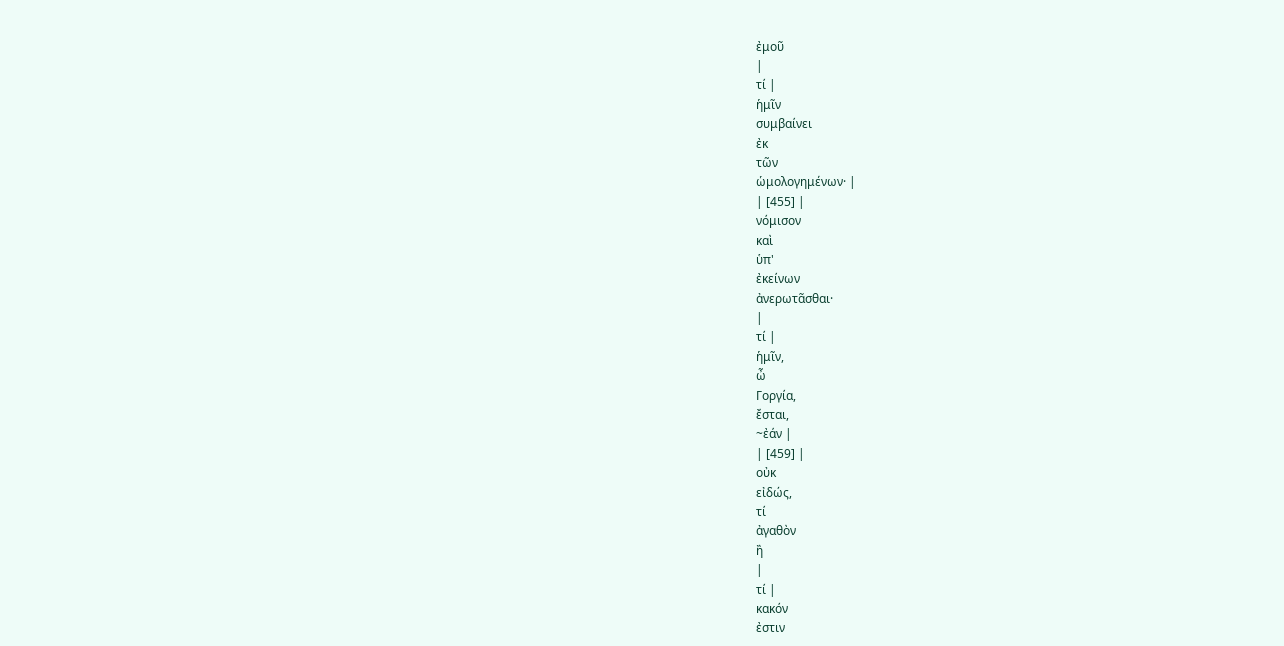ἐμοῦ
|
τί |
ἡμῖν
συμβαίνει
ἐκ
τῶν
ὡμολογημένων· |
| [455] |
νόμισον
καὶ
ὑπ'
ἐκείνων
ἀνερωτᾶσθαι·
|
τί |
ἡμῖν,
ὦ
Γοργία,
ἔσται,
~ἐάν |
| [459] |
οὐκ
εἰδώς,
τί
ἀγαθὸν
ἢ
|
τί |
κακόν
ἐστιν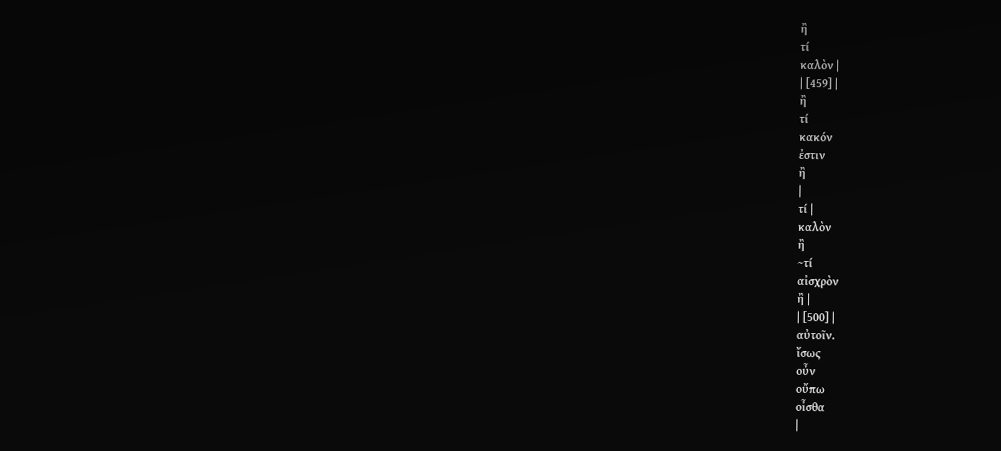ἢ
τί
καλὸν |
| [459] |
ἢ
τί
κακόν
ἐστιν
ἢ
|
τί |
καλὸν
ἢ
~τί
αἰσχρὸν
ἢ |
| [500] |
αὐτοῖν.
ἴσως
οὖν
οὔπω
οἶσθα
|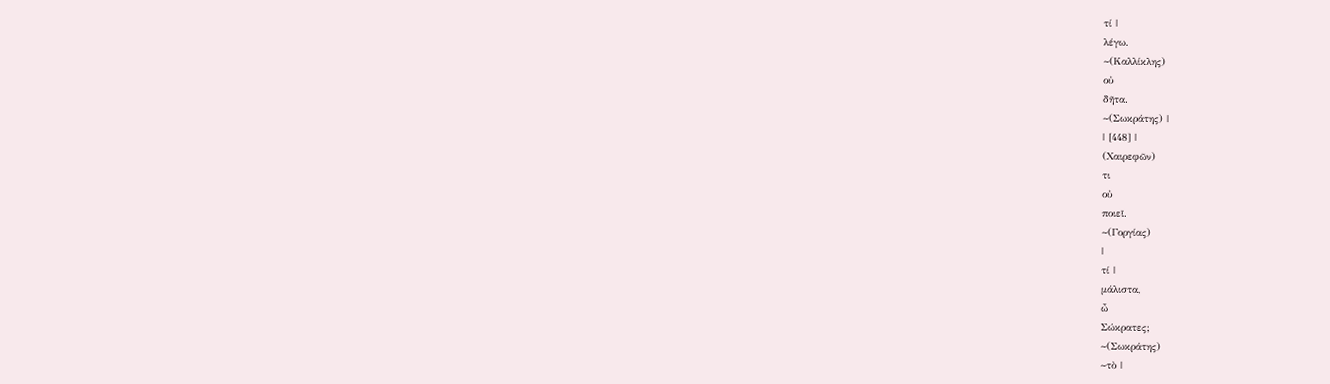τί |
λέγω.
~(Καλλίκλης)
οὐ
δῆτα.
~(Σωκράτης) |
| [448] |
(Χαιρεφῶν)
τι
οὐ
ποιεῖ.
~(Γοργίας)
|
τί |
μάλιστα,
ὦ
Σώκρατες;
~(Σωκράτης)
~τὸ |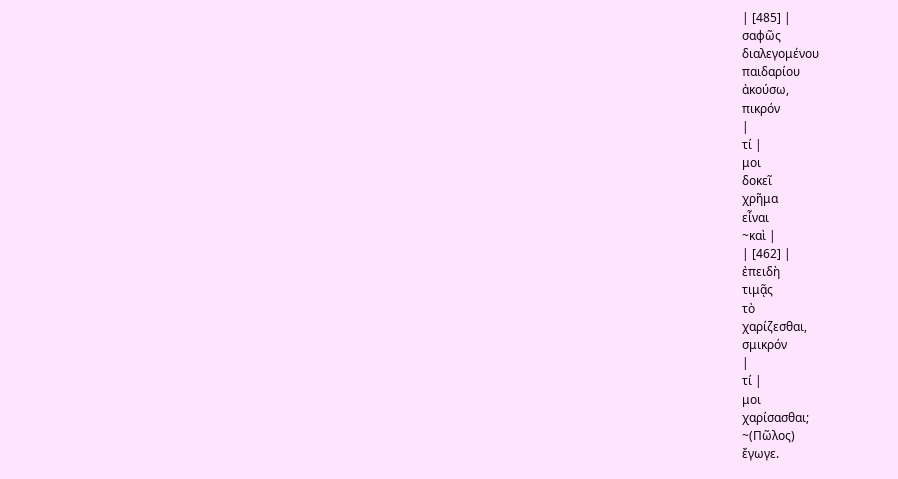| [485] |
σαφῶς
διαλεγομένου
παιδαρίου
ἀκούσω,
πικρόν
|
τί |
μοι
δοκεῖ
χρῆμα
εἶναι
~καὶ |
| [462] |
ἐπειδὴ
τιμᾷς
τὸ
χαρίζεσθαι,
σμικρόν
|
τί |
μοι
χαρίσασθαι;
~(Πῶλος)
ἔγωγε.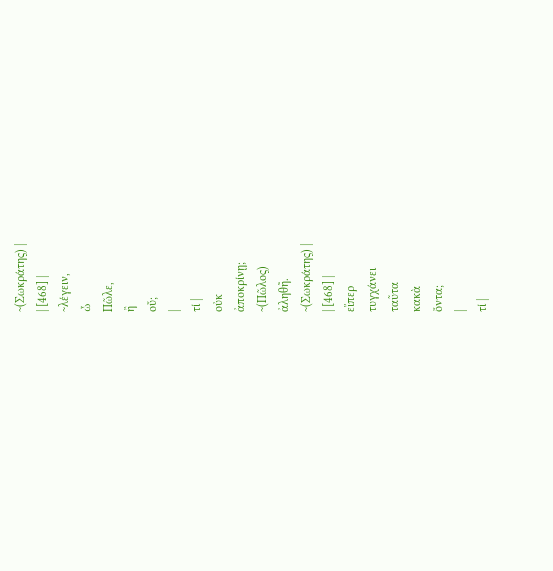~(Σωκράτης) |
| [468] |
~λέγειν,
ὦ
Πῶλε,
ἢ
οὔ;
|
τί |
οὐκ
ἀποκρίνῃ;
~(Πῶλος)
ἀληθῆ.
~(Σωκράτης) |
| [468] |
εἴπερ
τυγχάνει
ταῦτα
κακὰ
ὄντα;
|
τί |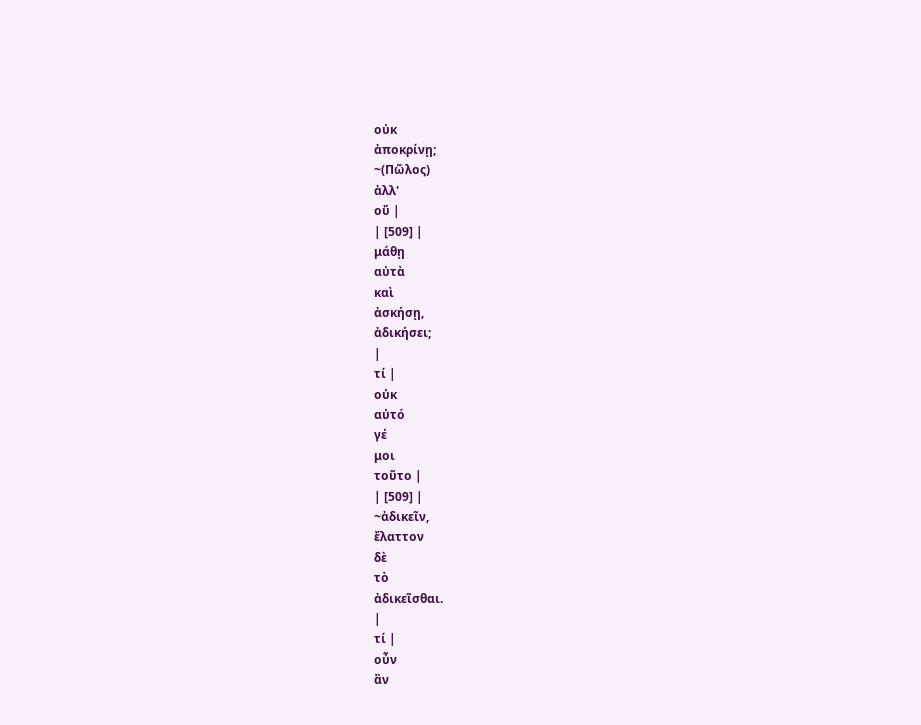οὐκ
ἀποκρίνῃ;
~(Πῶλος)
ἀλλ'
οὔ |
| [509] |
μάθῃ
αὐτὰ
καὶ
ἀσκήσῃ,
ἀδικήσει;
|
τί |
οὐκ
αὐτό
γέ
μοι
τοῦτο |
| [509] |
~ἀδικεῖν,
ἔλαττον
δὲ
τὸ
ἀδικεῖσθαι.
|
τί |
οὖν
ἂν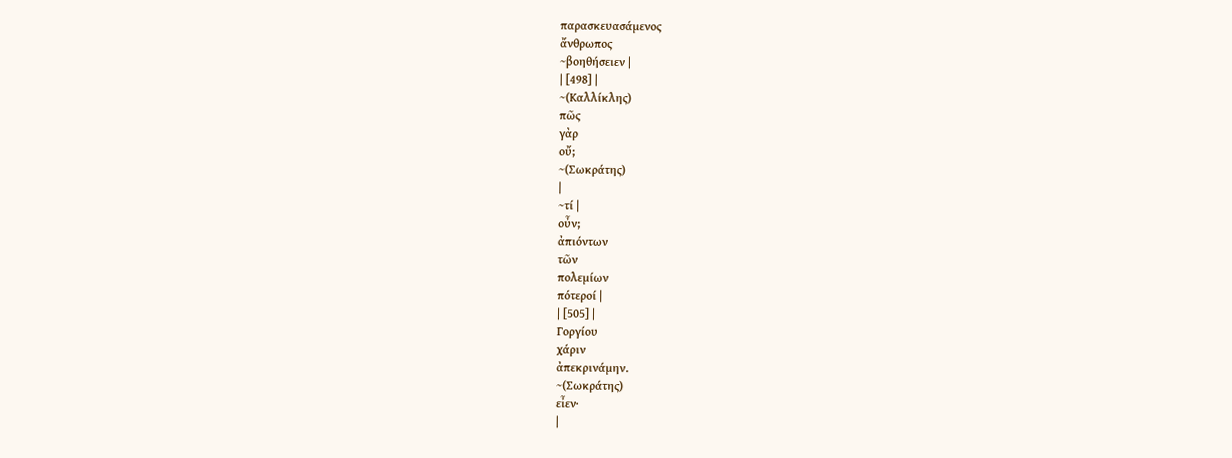παρασκευασάμενος
ἄνθρωπος
~βοηθήσειεν |
| [498] |
~(Καλλίκλης)
πῶς
γὰρ
οὔ;
~(Σωκράτης)
|
~τί |
οὖν;
ἀπιόντων
τῶν
πολεμίων
πότεροί |
| [505] |
Γοργίου
χάριν
ἀπεκρινάμην.
~(Σωκράτης)
εἶεν·
|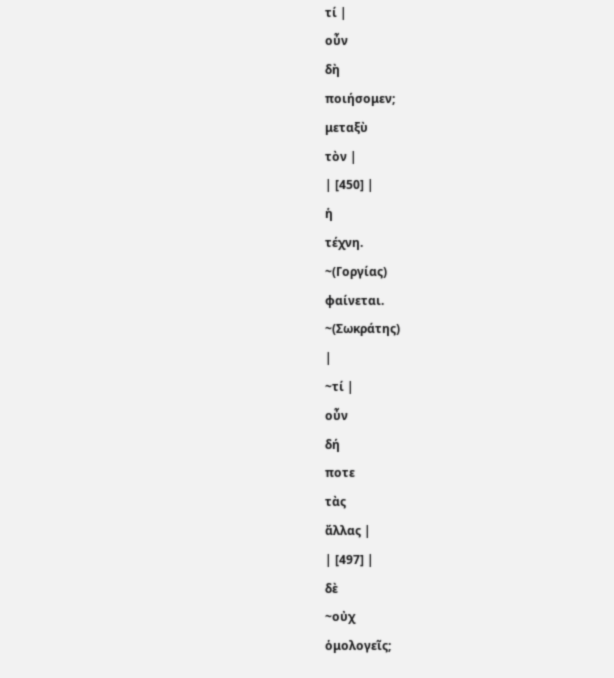τί |
οὖν
δὴ
ποιήσομεν;
μεταξὺ
τὸν |
| [450] |
ἡ
τέχνη.
~(Γοργίας)
φαίνεται.
~(Σωκράτης)
|
~τί |
οὖν
δή
ποτε
τὰς
ἄλλας |
| [497] |
δὲ
~οὐχ
ὁμολογεῖς;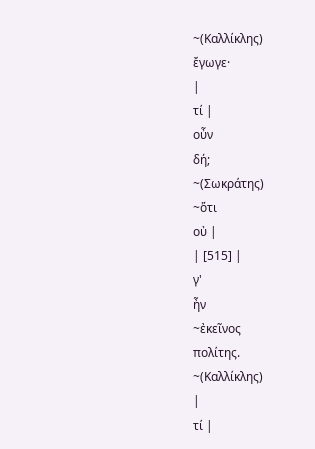~(Καλλίκλης)
ἔγωγε·
|
τί |
οὖν
δή;
~(Σωκράτης)
~ὅτι
οὐ |
| [515] |
γ'
ἦν
~ἐκεῖνος
πολίτης.
~(Καλλίκλης)
|
τί |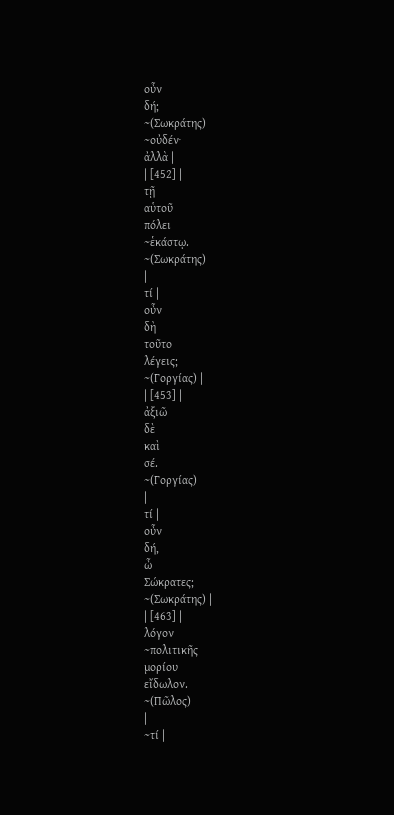οὖν
δή;
~(Σωκράτης)
~οὐδέν·
ἀλλὰ |
| [452] |
τῇ
αὑτοῦ
πόλει
~ἑκάστῳ.
~(Σωκράτης)
|
τί |
οὖν
δὴ
τοῦτο
λέγεις;
~(Γοργίας) |
| [453] |
ἀξιῶ
δὲ
καὶ
σέ.
~(Γοργίας)
|
τί |
οὖν
δή,
ὦ
Σώκρατες;
~(Σωκράτης) |
| [463] |
λόγον
~πολιτικῆς
μορίου
εἴδωλον.
~(Πῶλος)
|
~τί |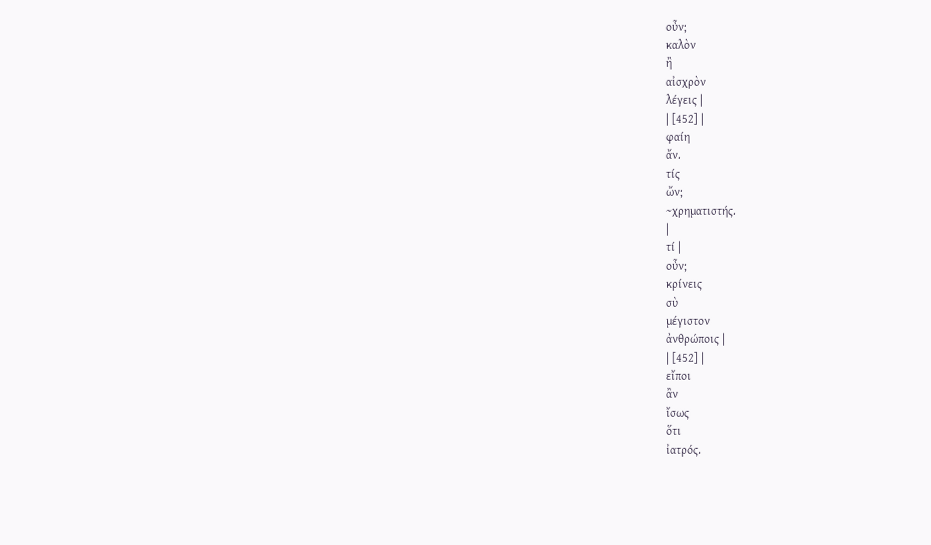οὖν;
καλὸν
ἢ
αἰσχρὸν
λέγεις |
| [452] |
φαίη
ἄν.
τίς
ὤν;
~χρηματιστής.
|
τί |
οὖν;
κρίνεις
σὺ
μέγιστον
ἀνθρώποις |
| [452] |
εἴποι
ἂν
ἴσως
ὅτι
ἰατρός.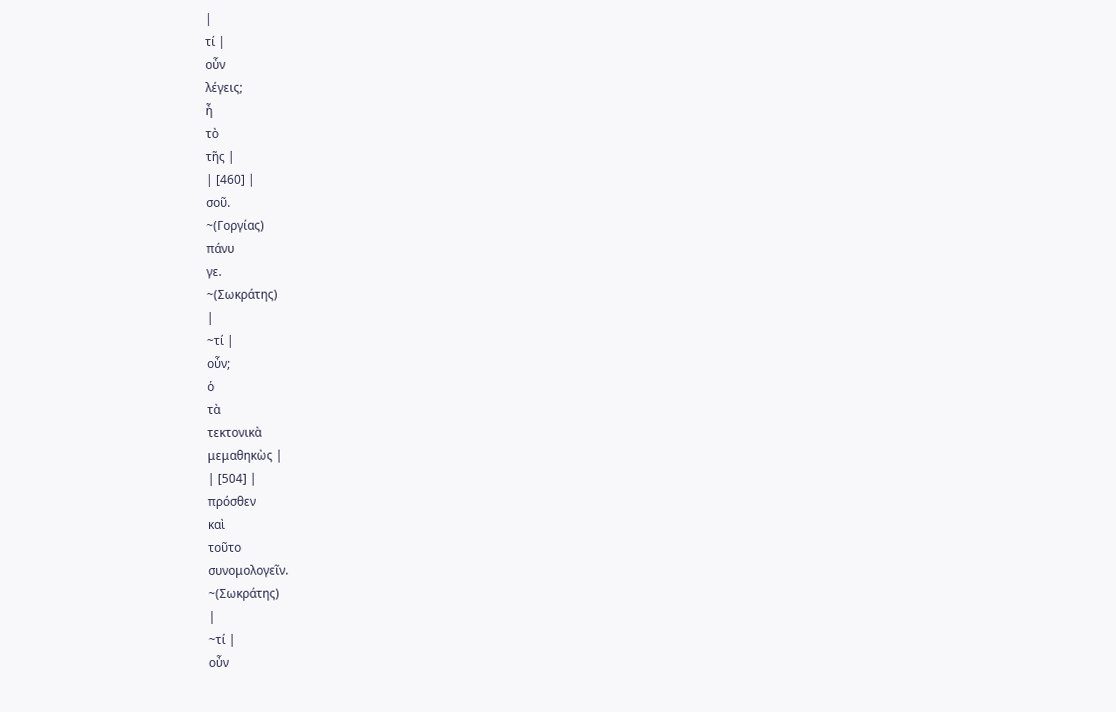|
τί |
οὖν
λέγεις;
ἦ
τὸ
τῆς |
| [460] |
σοῦ.
~(Γοργίας)
πάνυ
γε.
~(Σωκράτης)
|
~τί |
οὖν;
ὁ
τὰ
τεκτονικὰ
μεμαθηκὼς |
| [504] |
πρόσθεν
καὶ
τοῦτο
συνομολογεῖν.
~(Σωκράτης)
|
~τί |
οὖν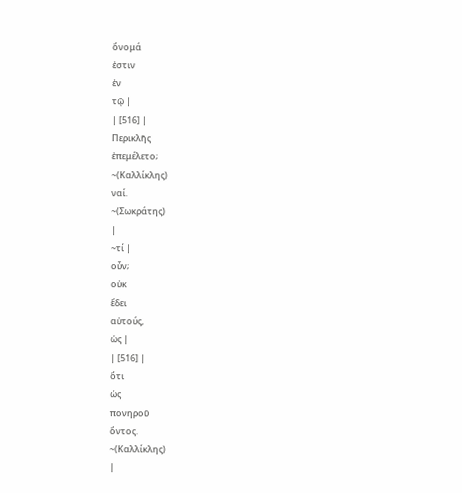ὄνομά
ἐστιν
ἐν
τῷ |
| [516] |
Περικλῆς
ἐπεμέλετο;
~(Καλλίκλης)
ναί.
~(Σωκράτης)
|
~τί |
οὖν;
οὐκ
ἔδει
αὐτούς,
ὡς |
| [516] |
ὅτι
ὡς
πονηροῦ
ὄντος.
~(Καλλίκλης)
|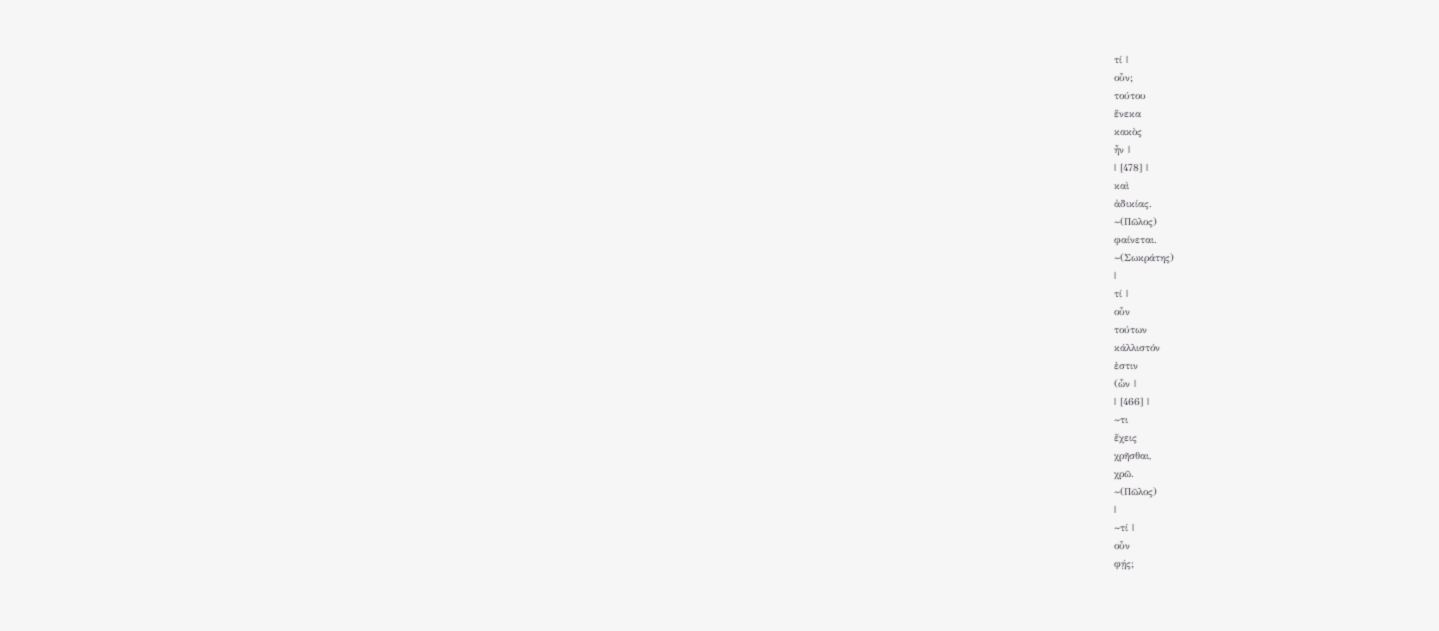τί |
οὖν;
τούτου
ἕνεκα
κακὸς
ἦν |
| [478] |
καὶ
ἀδικίας.
~(Πῶλος)
φαίνεται.
~(Σωκράτης)
|
τί |
οὖν
τούτων
κάλλιστόν
ἐστιν
(ὧν |
| [466] |
~τι
ἔχεις
χρῆσθαι,
χρῶ.
~(Πῶλος)
|
~τί |
οὖν
φῄς;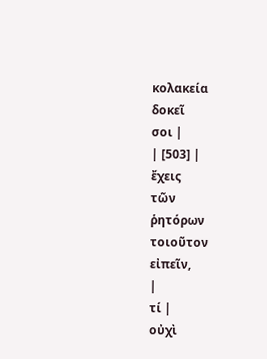κολακεία
δοκεῖ
σοι |
| [503] |
ἔχεις
τῶν
ῥητόρων
τοιοῦτον
εἰπεῖν,
|
τί |
οὐχὶ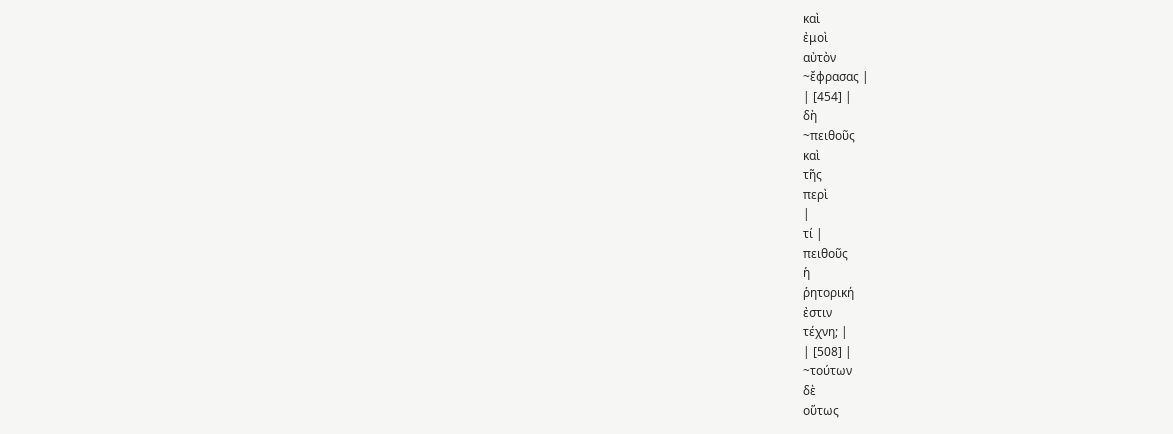καὶ
ἐμοὶ
αὐτὸν
~ἔφρασας |
| [454] |
δὴ
~πειθοῦς
καὶ
τῆς
περὶ
|
τί |
πειθοῦς
ἡ
ῥητορική
ἐστιν
τέχνη; |
| [508] |
~τούτων
δὲ
οὕτως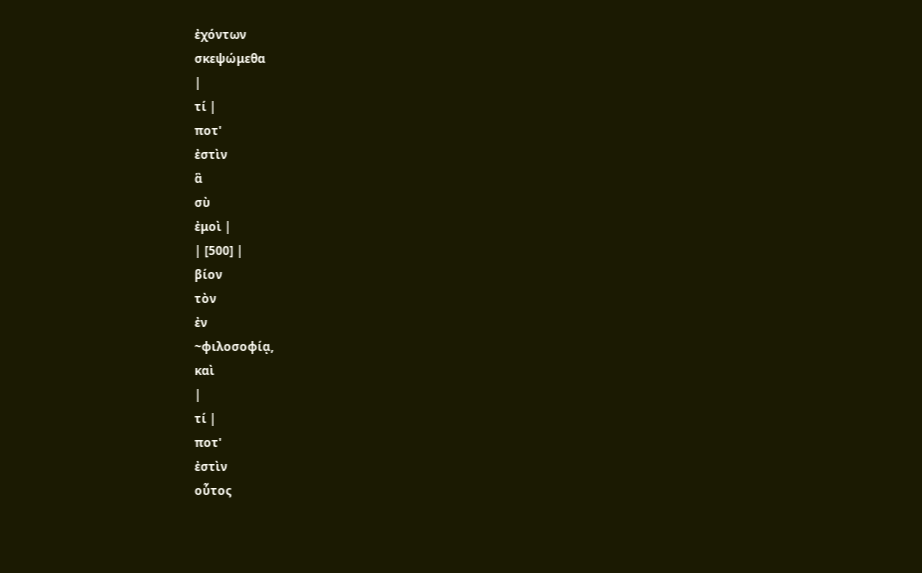ἐχόντων
σκεψώμεθα
|
τί |
ποτ'
ἐστὶν
ἃ
σὺ
ἐμοὶ |
| [500] |
βίον
τὸν
ἐν
~φιλοσοφίᾳ,
καὶ
|
τί |
ποτ'
ἐστὶν
οὗτος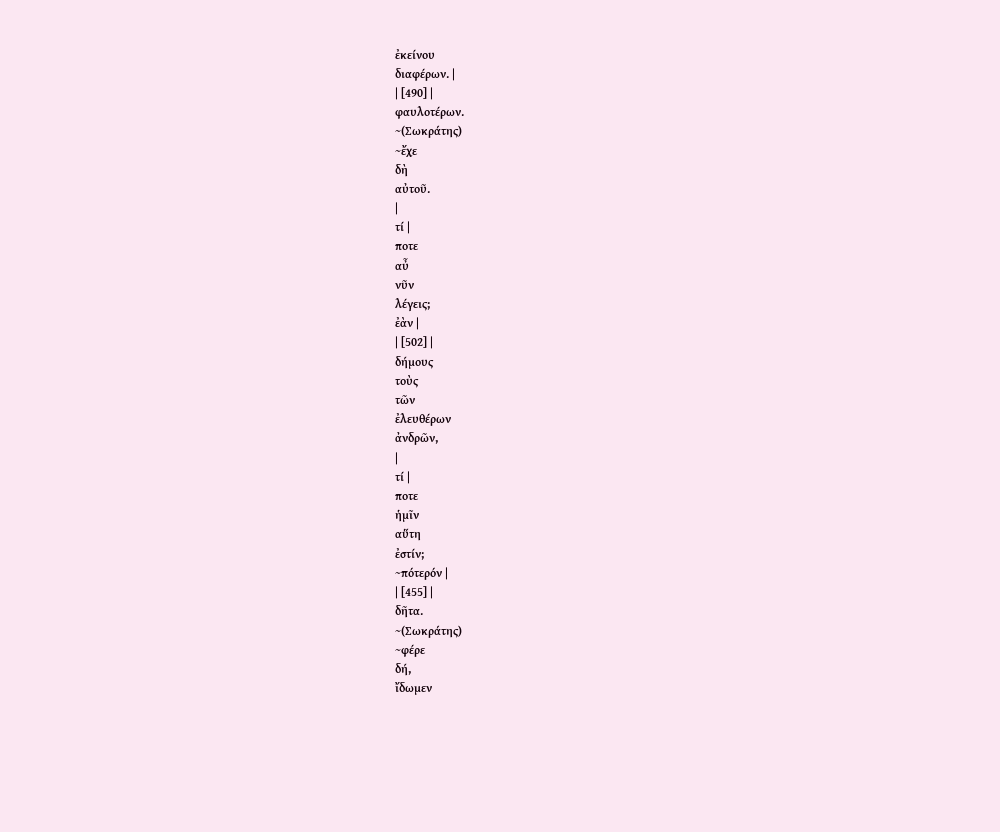ἐκείνου
διαφέρων. |
| [490] |
φαυλοτέρων.
~(Σωκράτης)
~ἔχε
δὴ
αὐτοῦ.
|
τί |
ποτε
αὖ
νῦν
λέγεις;
ἐὰν |
| [502] |
δήμους
τοὺς
τῶν
ἐλευθέρων
ἀνδρῶν,
|
τί |
ποτε
ἡμῖν
αὕτη
ἐστίν;
~πότερόν |
| [455] |
δῆτα.
~(Σωκράτης)
~φέρε
δή,
ἴδωμεν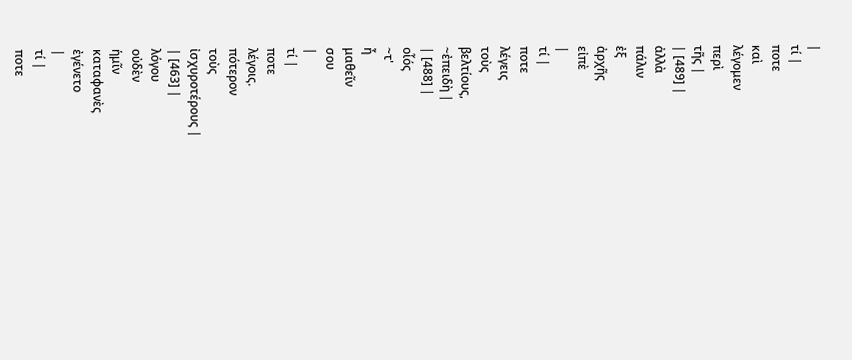|
τί |
ποτε
καὶ
λέγομεν
περὶ
τῆς |
| [489] |
ἀλλὰ
πάλιν
ἐξ
ἀρχῆς
εἰπὲ
|
τί |
ποτε
λέγεις
τοὺς
βελτίους,
~ἐπειδὴ |
| [488] |
οἷός
~τ'
ἦ
μαθεῖν
σου
|
τί |
ποτε
λέγοις.
πότερον
τοὺς
ἰσχυροτέρους |
| [463] |
λόγου
οὐδὲν
ἡμῖν
καταφανὲς
ἐγένετο
|
τί |
ποτε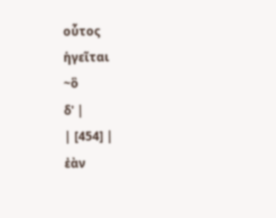οὗτος
ἡγεῖται
~ὃ
δ' |
| [454] |
ἐὰν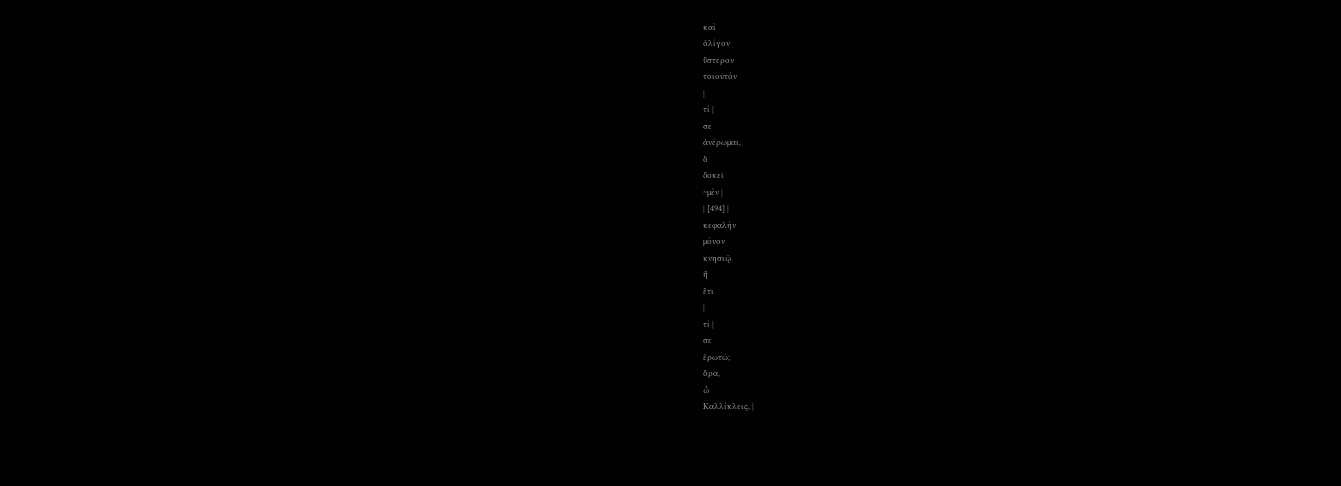καὶ
ὀλίγον
ὕστερον
τοιοῦτόν
|
τί |
σε
ἀνέρωμαι,
ὃ
δοκεῖ
~μὲν |
| [494] |
κεφαλὴν
μόνον
κνησιῷ
ἢ
ἔτι
|
τί |
σε
ἐρωτῶ;
ὅρα,
ὦ
Καλλίκλεις, |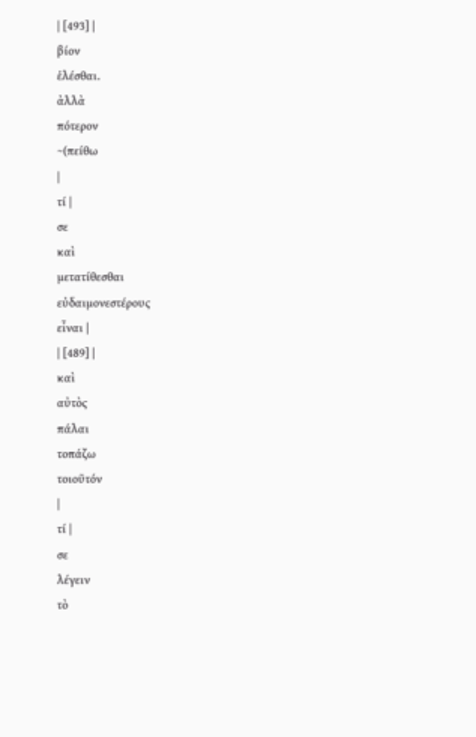| [493] |
βίον
ἑλέσθαι.
ἀλλὰ
πότερον
~(πείθω
|
τί |
σε
καὶ
μετατίθεσθαι
εὐδαιμονεστέρους
εἶναι |
| [489] |
καὶ
αὐτὸς
πάλαι
τοπάζω
τοιοῦτόν
|
τί |
σε
λέγειν
τὸ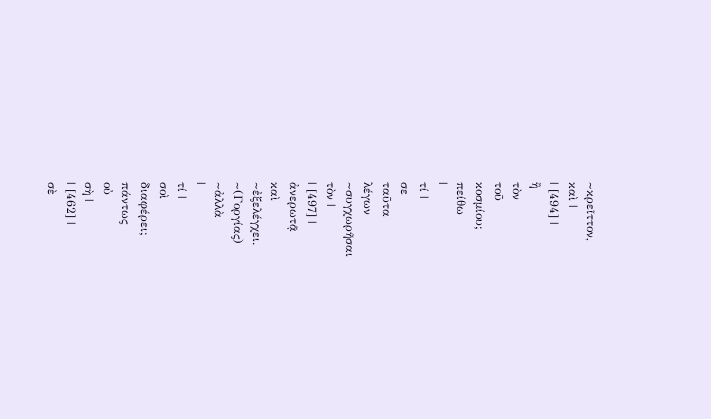~κρεῖττον,
καὶ |
| [494] |
ἢ
τὸν
τοῦ
κοσμίου;
πείθω
|
τί |
σε
ταῦτα
λέγων
~συγχωρῆσαι
τὸν |
| [497] |
ἀνερωτᾷ
καὶ
~ἐξελέγχει.
~(Γοργίας)
~ἀλλὰ
|
τί |
σοὶ
διαφέρει;
πάντως
οὐ
σὴ |
| [462] |
σὲ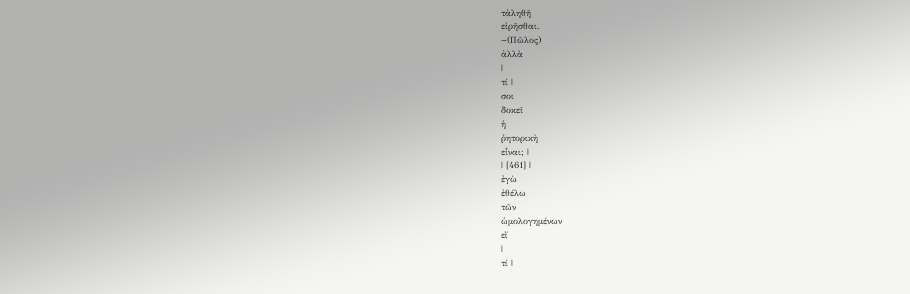τἀληθῆ
εἰρῆσθαι.
~(Πῶλος)
ἀλλὰ
|
τί |
σοι
δοκεῖ
ἡ
ῥητορικὴ
εἶναι; |
| [461] |
ἐγὼ
ἐθέλω
τῶν
ὡμολογημένων
εἴ
|
τί |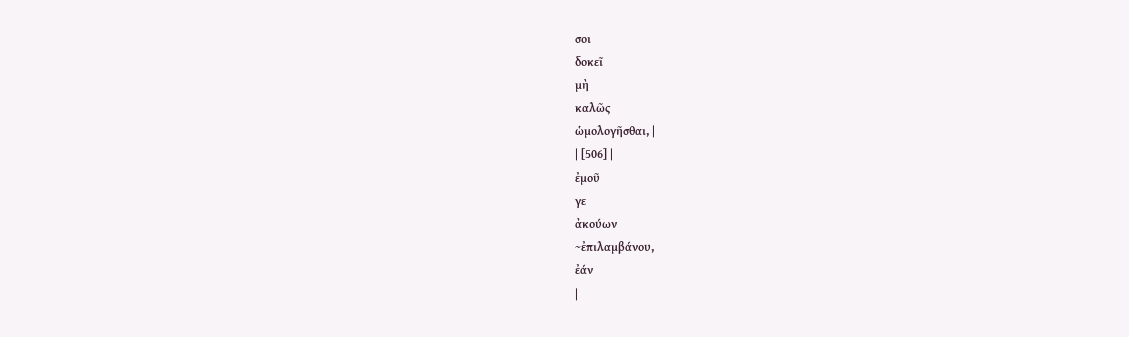σοι
δοκεῖ
μὴ
καλῶς
ὡμολογῆσθαι, |
| [506] |
ἐμοῦ
γε
ἀκούων
~ἐπιλαμβάνου,
ἐάν
|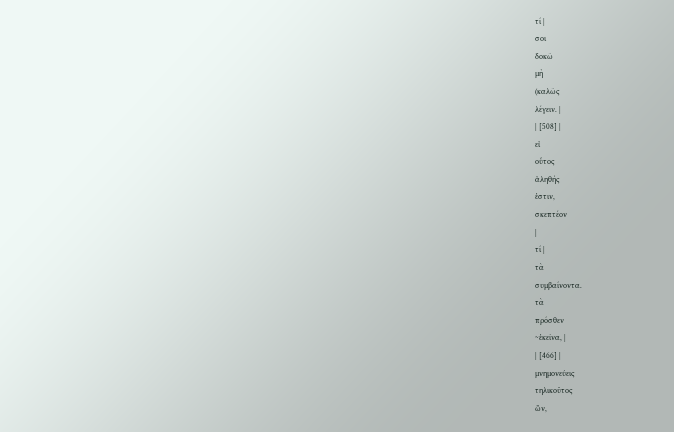τί |
σοι
δοκῶ
μὴ
(καλῶς
λέγειν. |
| [508] |
εἰ
οὗτος
ἀληθής
ἐστιν,
σκεπτέον
|
τί |
τὰ
συμβαίνοντα.
τὰ
πρόσθεν
~ἐκεῖνα, |
| [466] |
μνημονεύεις
τηλικοῦτος
ὤν,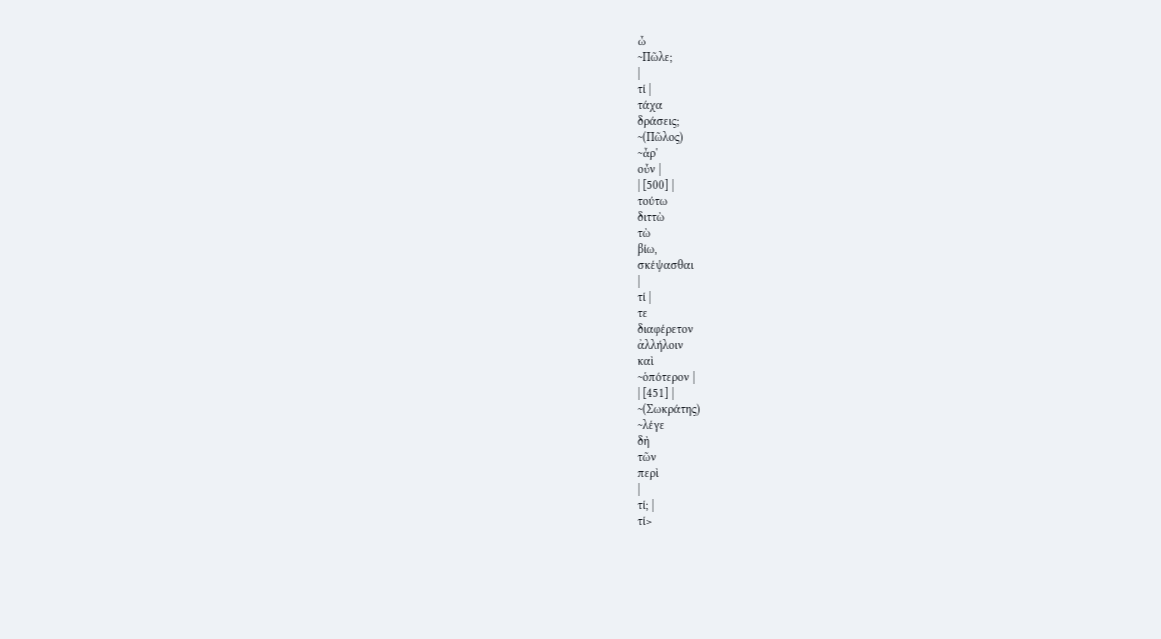ὦ
~Πῶλε;
|
τί |
τάχα
δράσεις;
~(Πῶλος)
~ἆρ'
οὖν |
| [500] |
τούτω
διττὼ
τὼ
βίω,
σκέψασθαι
|
τί |
τε
διαφέρετον
ἀλλήλοιν
καὶ
~ὁπότερον |
| [451] |
~(Σωκράτης)
~λέγε
δὴ
τῶν
περὶ
|
τί; |
τί>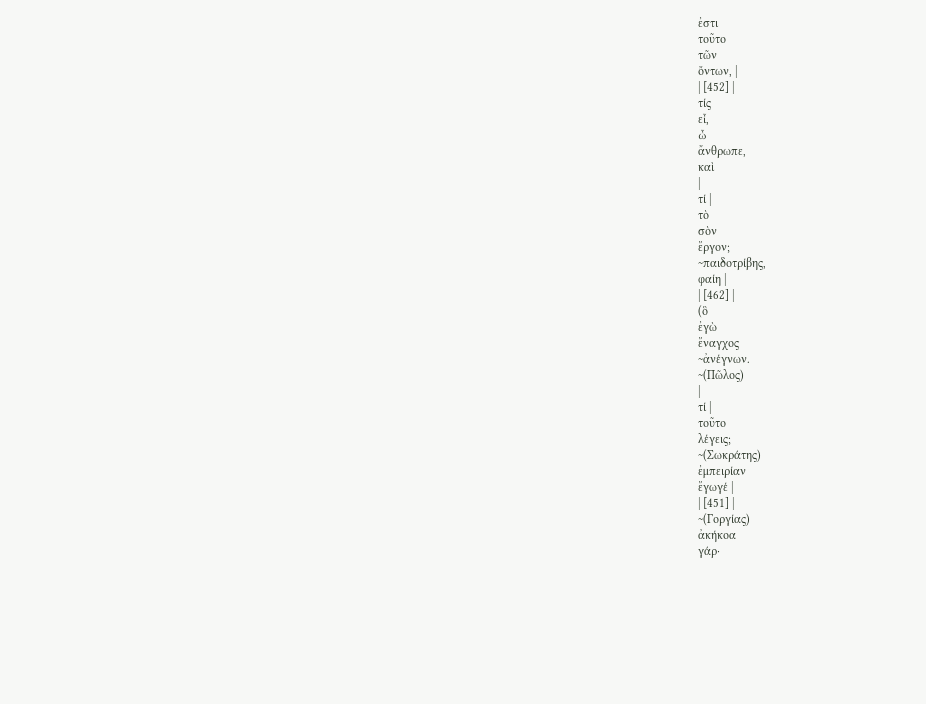ἐστι
τοῦτο
τῶν
ὄντων, |
| [452] |
τίς
εἶ,
ὦ
ἄνθρωπε,
καὶ
|
τί |
τὸ
σὸν
ἔργον;
~παιδοτρίβης,
φαίη |
| [462] |
(ὃ
ἐγὼ
ἔναγχος
~ἀνέγνων.
~(Πῶλος)
|
τί |
τοῦτο
λέγεις;
~(Σωκράτης)
ἐμπειρίαν
ἔγωγέ |
| [451] |
~(Γοργίας)
ἀκήκοα
γάρ·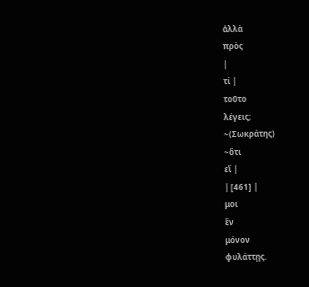ἀλλὰ
πρὸς
|
τί |
τοῦτο
λέγεις;
~(Σωκράτης)
~ὅτι
εἴ |
| [461] |
μοι
ἓν
μόνον
φυλάττῃς.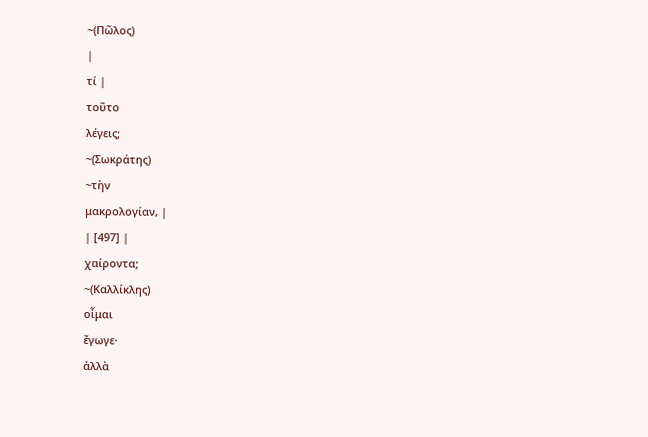~(Πῶλος)
|
τί |
τοῦτο
λέγεις;
~(Σωκράτης)
~τὴν
μακρολογίαν, |
| [497] |
χαίροντα;
~(Καλλίκλης)
οἶμαι
ἔγωγε·
ἀλλὰ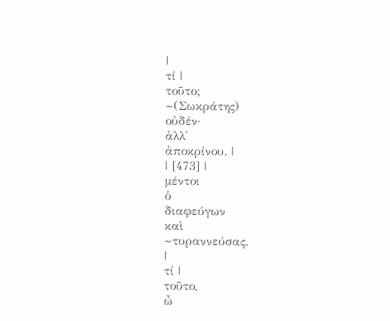|
τί |
τοῦτο;
~(Σωκράτης)
οὐδέν·
ἀλλ'
ἀποκρίνου. |
| [473] |
μέντοι
ὁ
διαφεύγων
καὶ
~τυραννεύσας.
|
τί |
τοῦτο,
ὦ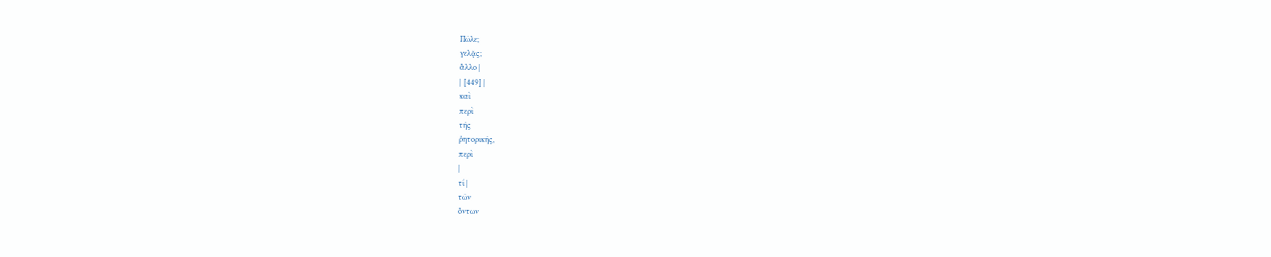Πῶλε;
γελᾷς;
ἄλλο |
| [449] |
καὶ
περὶ
τῆς
ῥητορικῆς,
περὶ
|
τί |
τῶν
ὄντων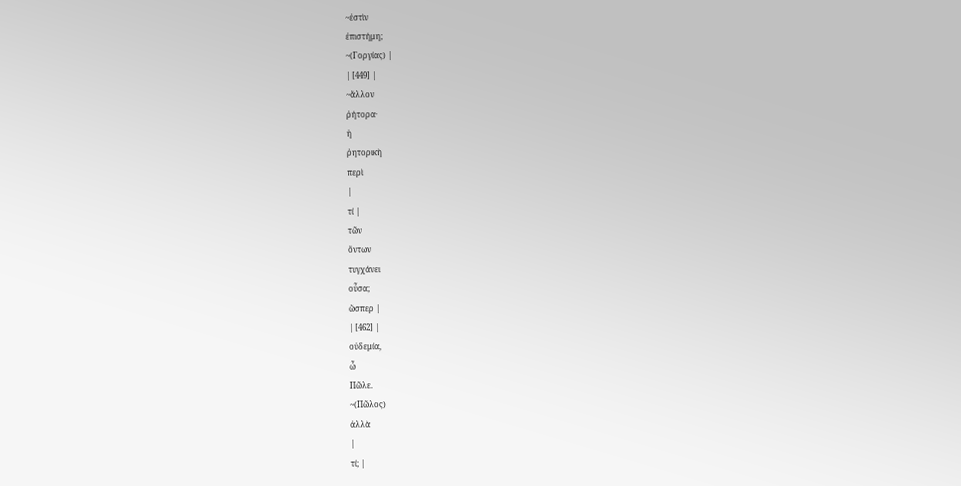~ἐστὶν
ἐπιστήμη;
~(Γοργίας) |
| [449] |
~ἄλλον
ῥήτορα·
ἡ
ῥητορικὴ
περὶ
|
τί |
τῶν
ὄντων
τυγχάνει
οὖσα;
ὥσπερ |
| [462] |
οὐδεμία,
ὦ
Πῶλε.
~(Πῶλος)
ἀλλὰ
|
τί; |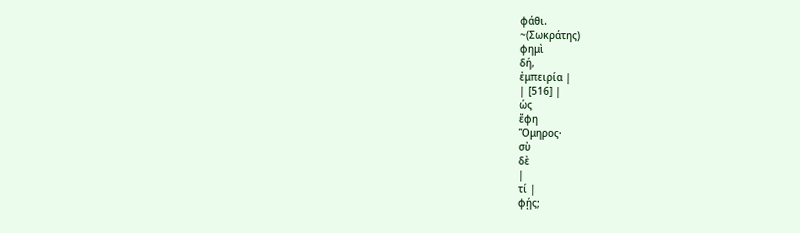φάθι.
~(Σωκράτης)
φημὶ
δή,
ἐμπειρία |
| [516] |
ὡς
ἔφη
Ὅμηρος·
σὺ
δὲ
|
τί |
φῄς;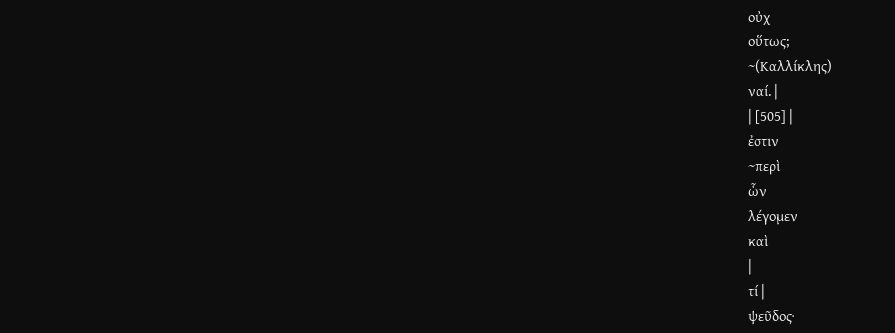οὐχ
οὕτως;
~(Καλλίκλης)
ναί. |
| [505] |
ἐστιν
~περὶ
ὧν
λέγομεν
καὶ
|
τί |
ψεῦδος·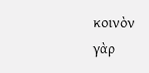κοινὸν
γὰρ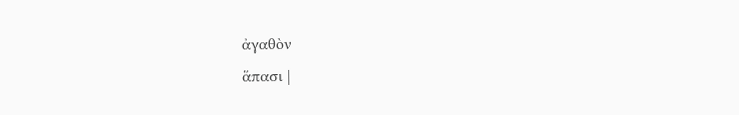ἀγαθὸν
ἅπασι |